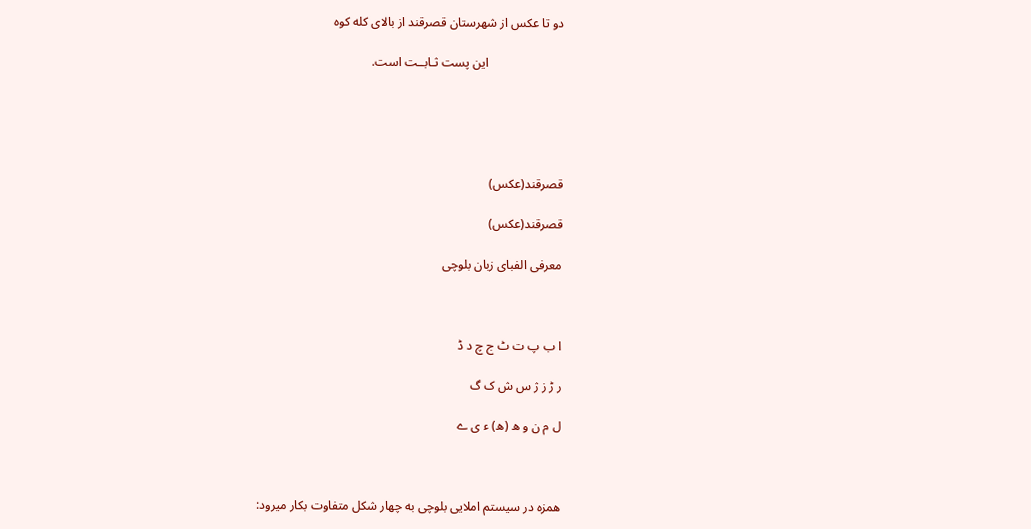دو تا عکس از شهرستان قصرقند از بالای کله کوه

                        این پست ثـابــت است.





قصرقند(عكس)

قصرقند(عكس)

معرفی الفبای زبان بلوچی



ا ب پ ت ٹ ج چ د ڈ

ر ڑ ز ژ س ش ک گ

ل م ن و ه (ھ) ء ی ے



همزه در سیستم املایی بلوچی به چهار شكل متفاوت بكار ميرود: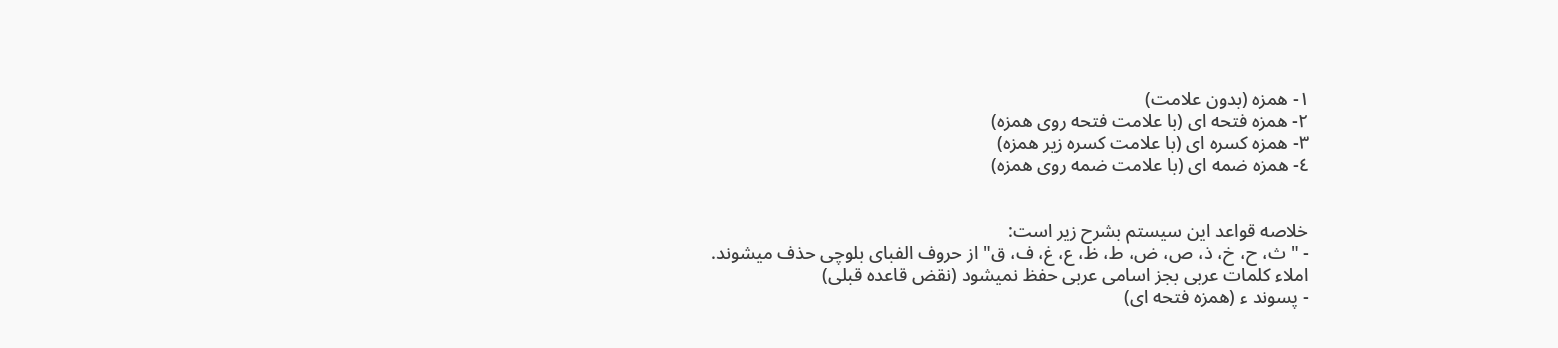١- همزه (بدون علامت)
٢- همزه فتحه ای (با علامت فتحه روی همزه)
٣- همزه كسره ای (با علامت كسره زير همزه)
٤- همزه ضمه ای (با علامت ضمه روی همزه)


خلاصه قواعد اين سيستم بشرح زير است:
- " ث، ح، خ، ذ، ص، ض، ط، ظ، ع، غ، ف، ق" از حروف الفبای بلوچی حذف ميشوند.
املاء كلمات عربی بجز اسامی عربی حفظ نميشود (نقض قاعده قبلی)
- پسوند ء (همزه فتحه ای)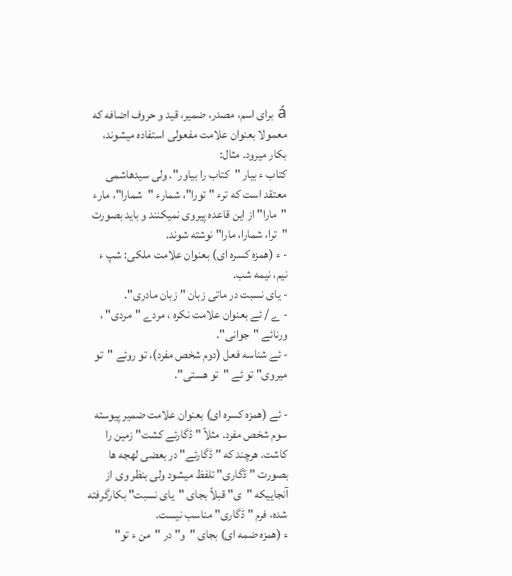á برای اسم، مصدر، ضمير، قيد و حروف اضافه كه معمولا بعنوان علامت مفعولی استفاده ميشوند، بكار ميرود. مثال:
كتاب ء بيار "كتاب را بياور". ولی سيدهاشمی معتقد است كه ترء " تورا"، شمارء "شمارا"، مارء "مارا" از اين قاعده پيروی نميكنند و بايد بصورت "ترا، شمارا، مارا" نوشته شوند.
- ء (همزه كسره ای) بعنوان علامت ملكی: شپ ء نيم، نيمه شب.
- يای نسبت در ماتی زبان " زبان مادری".
- ے / ئے بعنوان علامت نكره ، مردے "مردی" ، ورنائے "جوانی".
- ئے شناسه فعل (دوم شخص مفرد)، تو روئے "تو ميروی" تو ئے "تو هستی".

- ئے (همزه كسره ای) بعنوان علامت ضمير پيوسته سوم شخص مفرد. مثلاً " ڈگارئے كشت" زمين را كاشت. هرچند كه " ڈگارئے" در بعضی لهجه ها بصورت " ڈگاری" تلفظ ميشود ولی بنظر وی از آنجاييكه "ی" قبلاً بجای "يای نسبت" بكارگرفته شده، فرم " ڈگاری" مناسب نيست.
ء (همزه ضمه ای) بجای "و" در "من ء تو"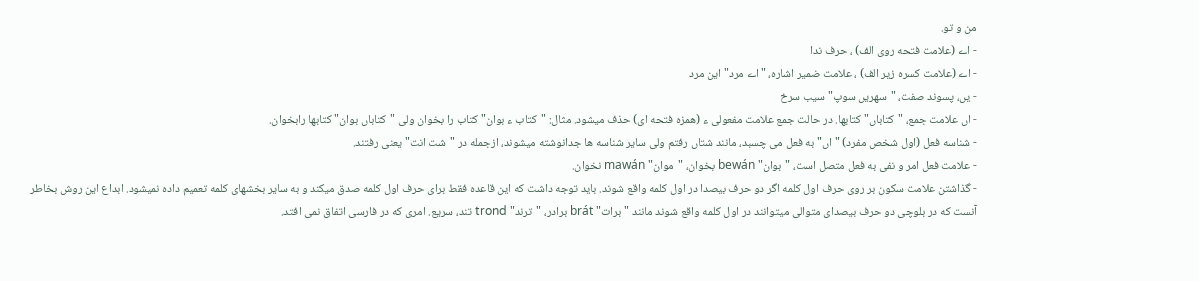من و تو.
- اے (علامت فتحه روی الف) ، حرف ندا
- اے (علامت كسره زير الف) ، علامت ضمير اشاره، "اے مرد" اين مرد
- يں، پسوند صفت، "سهريں سوپ" سيب سرخ
- اں علامت جمع، "كتاباں" كتابها. در حالت جمع علامت مفعولی ء (همزه فتحه ای) حذف ميشود. مثال: "كتاب ء بوان" كتاب را بخوان ولی "كتاباں بوان" كتابها رابخوان.
- شناسه فعل (اول شخص مفرد) "اں" به فعل می چسبد، مانند شتاں رفتم ولی ساير شناسه ها جدانوشته ميشوند، ازجمله در "شت انت" يعنی رفتند.
- علامت فعل امر و نفی به فعل متصل است، "بوان" bewán بخوان، "موان" mawán نخوان.
- گذاشتن علامت سكون بر روی حرف اول كلمه اگر دو حرف بيصدا در اول كلمه واقع شوند. بايد توجه داشت كه اين قاعده فقط برای حرف اول كلمه صدق ميكند و به ساير بخشهای كلمه تعميم داده نميشود. ابداع اين روش بخاطر آنست كه در بلوچی دو حرف بيصدای متوالی ميتوانند در اول كلمه واقع شوند مانند "برات" brát برادر، "ترند" trond تند، سريع. امری كه در فارسی اتفاق نمی افتد.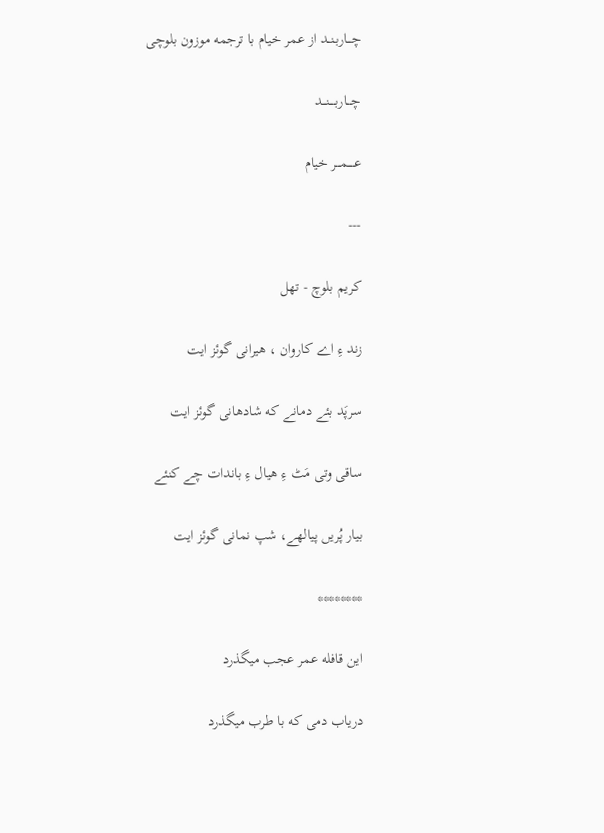چـــاربـنــد از عمر خیام با ترجمه موزون بلوچی

چـــاربــــنـــد

عـــــمـــر خیام

---

کریم بلوچ - تهل

زند ءِ اے کاروان ، هیرانی گوئز ایت

سرپَد بئے دمانے که شادهانی گوئز ایت

ساقی وتی مَٹ ءِ هیال ءِ باندات چے کنئے

بیار پُریں پیالهے، شپ نمانی گوئز ایت

********

این قافله عمر عجب میگذرد

دریاب دمی که با طرب میگذرد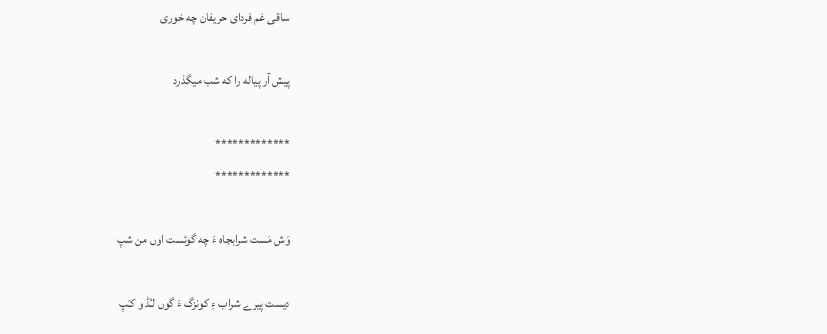ساقی غم فردای حریفان چه خوری

پیش آر پیاله را که شب میگذرد

*************
*************

وَش مَست شرابجاه ءَ چه گوئست اوں من شپ

دیست پیرے شراب ءِ کونزگ ءَ گوں لـُڈ و کـَپ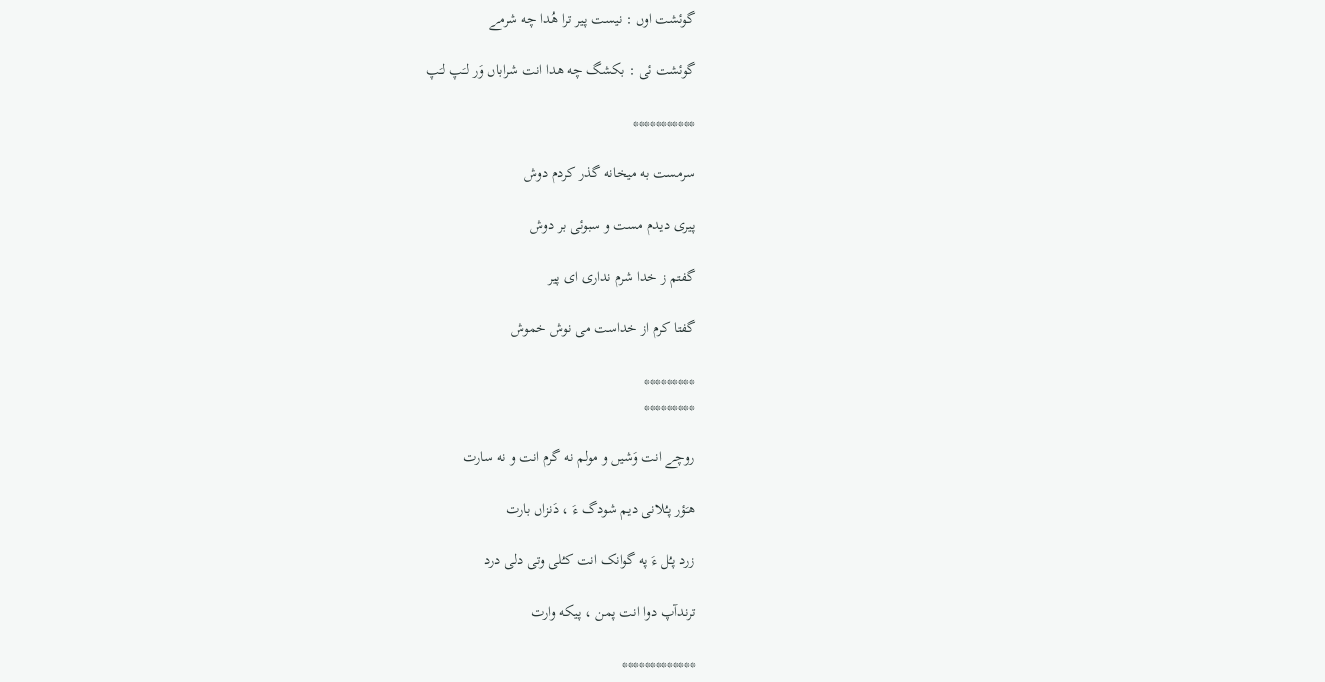گوئشت اوں : نیست پیر ترا هُدا چه شرمے

گوئشت ئی : بکشگ چه هدا انت شراباں وَر لـَپ لـَپ

***********

سرمست به میخانه گذر کردم دوش

پیری دیدم مست و سبوئی بر دوش

گفتم ز خدا شرم نداری ای پیر

گفتا کرم از خداست می نوش خموش

*********
*********

روچے انت وَشیں و مولم نه گرم انت و نه سارت

هـَؤر پـُلانی دیم شودگ ءَ ، دَنزاں بارت

زرد پـُل ءَ په گوانک انت کـُلی وتی دلی درد

ترندآپ دوا انت پمن ، پیکه وارت

*************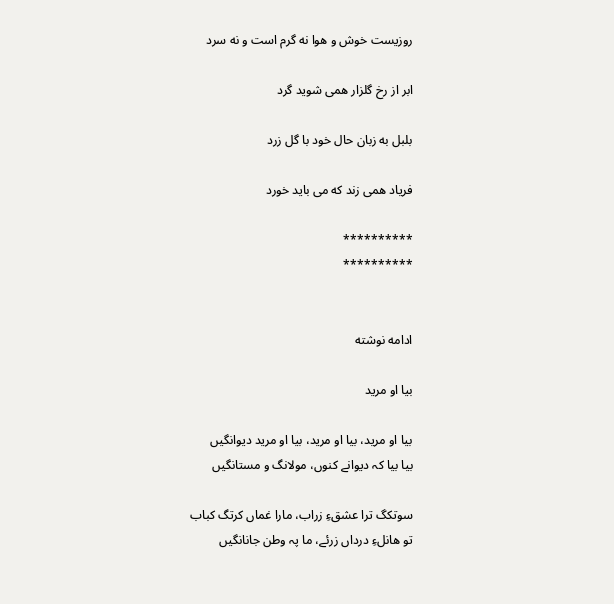روزیست خوش و هوا نه گرم است و نه سرد

ابر از رخ گلزار همی شوید گرد

بلبل به زبان حال خود با گل زرد

فریاد همی زند که می باید خورد

**********
**********


ادامه نوشته

بیا او مرید

بیا او مرید، بیا او مرید، بیا او مرید دیوانگیں
بیا بیا کہ دیوانے کنوں، مولانگ و مستانگیں

سوتکگ ترا عشقءِ زراب، مارا غماں کرتگ کباب
تو ھانلءِ درداں زرئے، ما پہ وطن جانانگیں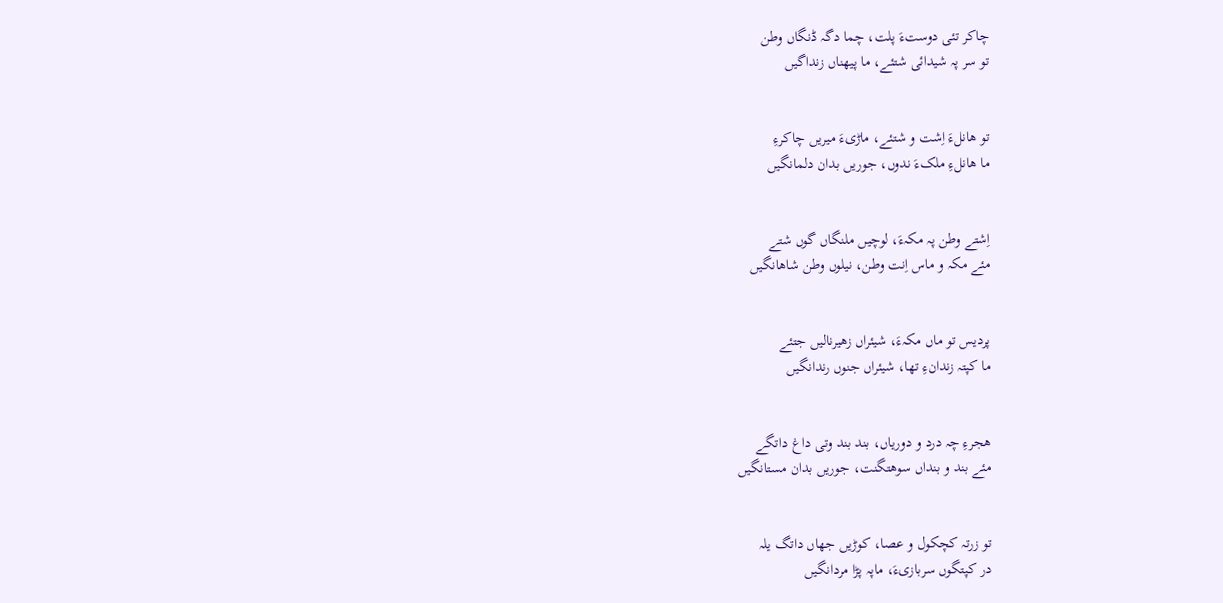چاکر تئی دوستءَ پلت، چما دگہ ڈنگاں وطن
تو سر پہ شیدائی شتئے، ما پیھناں زنداگیں


تو ھانلءَ اِشت و شتئے، ماڑیءَ میریں چاکرءِ
ما ھانلءِ ملکءَ ندوں، جوریں بدان دلمانگیں


اِشتے وطن پہ مکہءَ، لوچیں ملنگاں گوں شتے
مئے مکہ و ماس اِنت وطن، نیلوں وطن شاھانگیں


پردیس تو ماں مکہءَ، شیئراں زھیرنالیں جتئے
ما کپتہ زندانءِ تھا، شیئراں جنوں رندانگیں


ھجرءِ چہ درد و دوریاں، بند بند وتی داغ داتگے
مئے بند و بنداں سوھتگنت، جوریں بدان مستانگیں


تو زرتہ کچکول و عصا، کوڑیں جھاں داتگ یلہ
در کپتگوں سربازیءَ، ماپہ پڑا مردانگیں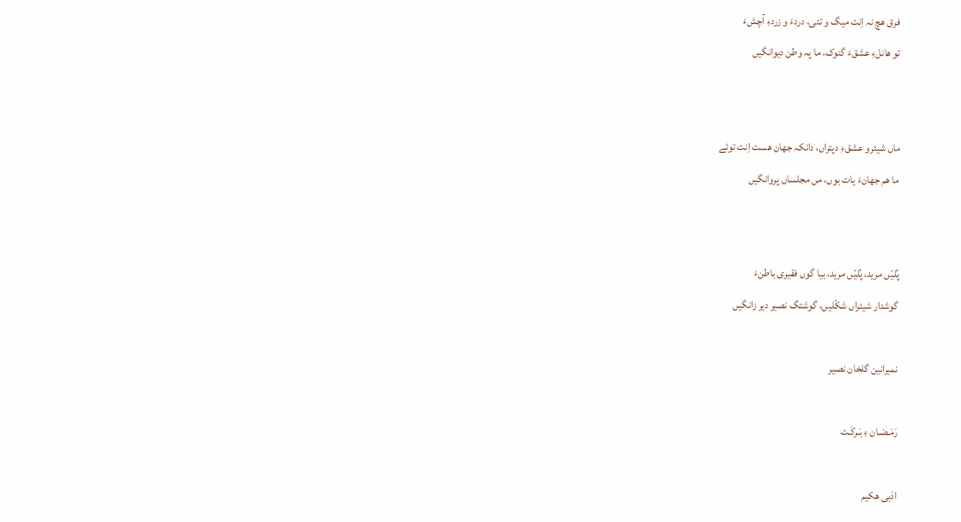فرق ھچ نہ اِنت میگ و تئی، دردءَ و زردءِ آچشءَ
تو ھانلءِ عشقءَ گنوک، ما پہ وطن دیوانگیں


ماں شیئرو عشقءِ دپتراں، دانکہ جھان ھست اِنت توئے
ما ھم جھانءَ یات بوں، مں مجلساں پروانگیں


پُلیّں مرید، پُلیّں مرید، بیا گوں فقیری باطنءَ
گوشدار شیئراں شکّلیں، گوشتگ نصیر دیر زانگیں

نمیرانین گلخان نصیر

رَمَـضـان ءِ بَـرکَـت

ادَبی هکیم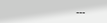---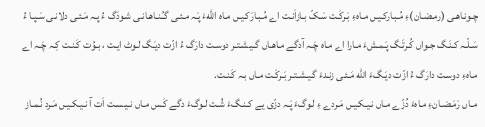چـونـاهـی (رمـضـان)ءِ مُـبـارکـیـں مـاهءِ بَـرکَـت سَـکّ بـازاَنـت اے مُـبـارَکـیـں مـاه اللهءَ پَـہ مـئـی گـُـنـاهـانـی شـودَگ ءُ پـہ مَـئـی دلانـی سَـپـا ءُ سَـلّـہ کـنَـگ جـواں کُـرتَـگ پَـمـشءَ مـارا اے مـاه چَـہ آدگے مـاهـاں گـیـشـتـر دوسـت دارَگ ءُ ازّت دیَـگ لـوٹ ایـت ، بـوُت کَـنـت کِـہ چَـہ اے مـاهءِ دوسـت دارَگ ءُ ازّت دیَـگءَ الله مَـئـی زنـدءَ گـیـشـتـر بَـرکَـت مـاں بـہ کَـنـت.
مـاں رَمَـضـانءِ مـاهءَ دُزّے مـاں نـیـکـیـں مَـردے ءِ لـوگءَ پَـہ دزّی یے کـنـگءَ شُـت لـوگءَ دگے کَـس مـاں نـیـسـت اَت آ نـیـکـیـں مَـرد نُـمـاز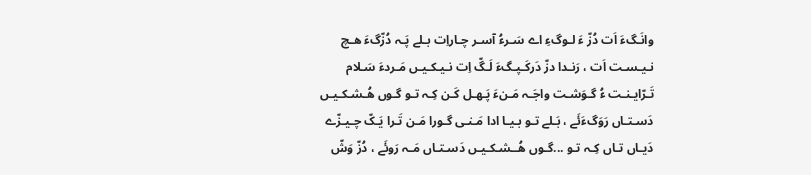وانَـگءَ اَت دُزّ ءَ لـوگءِ اے سَـرءُ آسـر چـاراِت بـلے پَـہ دُزّگءَ هـچ نـیـسـت اَت ، رَنـدا دزّ دَرکَـپـگءَ لَـگّ اِت نـیـکـیـں مَـردءَ سَـلام تَـرّایـنـت ءُ گـوَشـت واجَـہ مَـنءَ پَـهـل کَـن کِـہ تـو گـوں هُـشـکـیـں دَسـتـاں رَوَگءَئَے ، بَـلے تـو بـیـا ادا مَـنـی گـورا مَـن تَـرا یَـکّ چـیـزّے دَیـاں تـاں کِـہ تـو ...گـوں هُــشـکـیـں دَسـتـاں مَـہ رَوئَے ، دُزّ وَشّ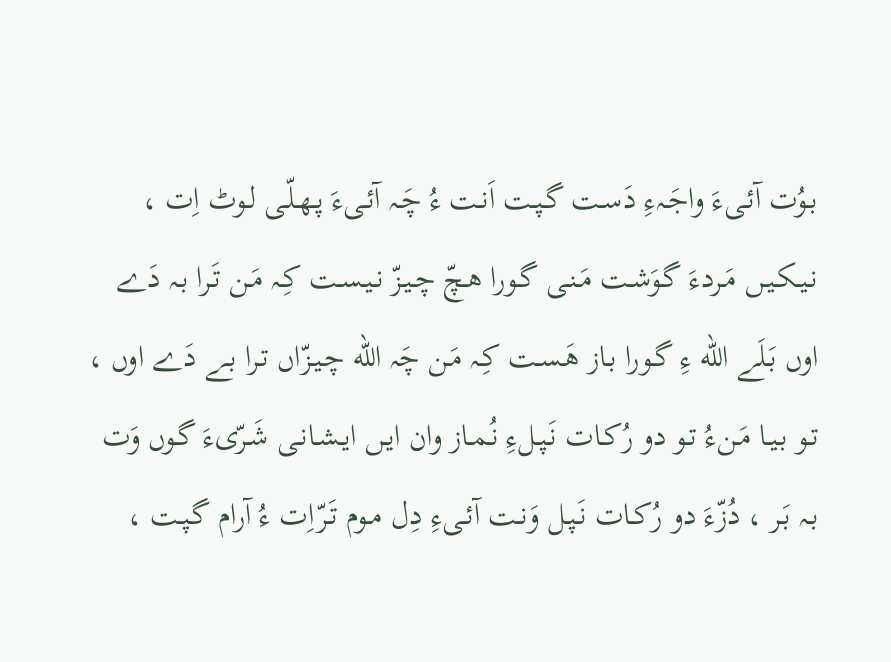بـوُت آئـیءَ واجَـہءِ دَسـت گـپـت اَنـت ءُ چَـہ آئـیءَ پـهـلّـی لـوٹ اِت ، نـیـکـیـں مَـردءَ گـوَشـت مَـنـی گـورا هـچّ چـیـزّ نـیـسـت کِـہ مَـن تَـرا بـہ دَے اوں بَـلَے الله ءِ گـورا بـاز هَـسـت کِـہ مَـن چَہ الله چـیـزّاں تـرا بـے دَے اوں ، تـو بـیـا مَـنءُ تـو دو رُکـات نَـپـلءِ نُـمـاز وان ایـں ایـشـانـی شَـرّیءَ گـوں وَت بـہ بَـر ، دُزّءَ دو رُکـات نَـپـل وَنـت آئـیءِ دِل مـوم تَـرّاِت ءُ آرام گـپـت ،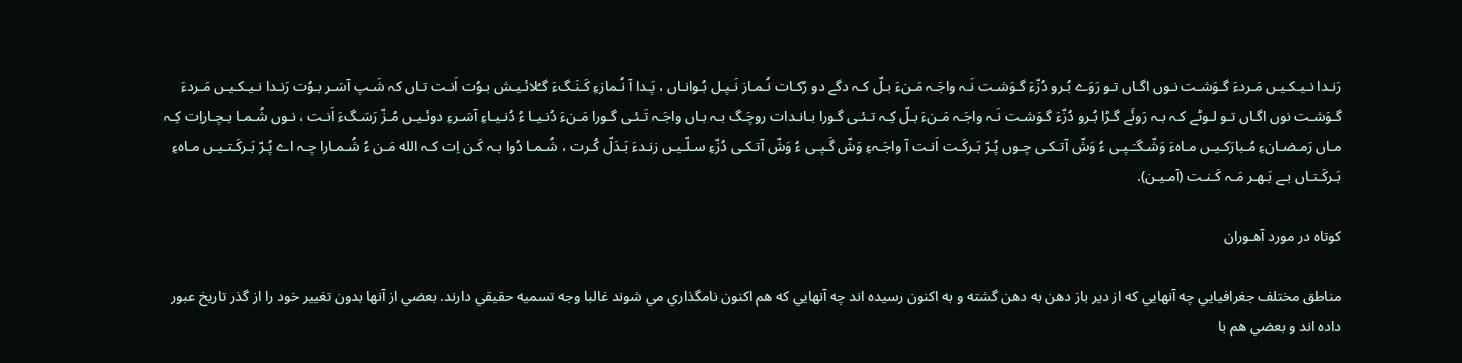رَنـدا نـیـکـیـں مَـردءَ گـوَشـت نـوں اگـاں تـو رَوَے بُـرو دُزّءَ گـوَشـت نَـہ واجَـہ مَـنءَ بـلّ کـہ دگے دو رُکـات نُـمـاز نَـپـل بُـوانـاں ، پَـدا آ نُـمازءِ کَـنَـگءَ گـُلائـیـش بـوُت اَنـت تـاں کہ شَـپ آسَـر بـوُت رَنـدا نـیـکـیـں مَـردءَ گـوَشـت نوں اگـاں تـو لـوٹے کـہ بـہ رَوئَے گـڑا بُـرو دُزّءَ گـوَشـت نَـہ واجَـہ مَـنءَ بـلّ کِـہ تـئـی گـورا بـانـدات روچَـگ بـہ بـاں واجَـہ تَـئـی گـورا مَـنءَ دُنـیـا ءُ دُنـیـاءِ آسَـرءِ دوئـیـں مُـزّ رَسَـگءَ اَنـت ، نـوں شُـمـا بـچـاراِت کِـہ مـاں رَمـضـانءِ مُـبارَکـیـں مـاهءَ وَشّـگـَـپـی ءُ وَشّ آتـکـی چـوں پُـرّ بَـرکَـت اَنـت آ واجَـہءِ وَشّ گَـپـی ءُ وَشّ آتـکـی دُزّءِ سـلّـیـں زنـدءَ بَـدَلّ کُـرت ، شُـمـا دُوا بـہ کَـن اِت کـہ الله مَـن ءُ شُـمـارا چـہ اے پُـرّ بَـرکَـتـیـں مـاهءِ بَـرکَـتـاں بـے بَـهـر مَـہ کَـنـت (آمـیـن).

کوتاه در مورد آهـوران

مناطق مختلف جغرافيايي چه آنهايي كه از دير باز دهن به دهن گشته و به اكنون رسيده اند چه آنهايي كه هم اكنون نامگذاري مي شوند غالبا وجه تسميه حقيقي دارند. بعضي از آنها بدون تغيير خود را از گذر تاريخ عبور داده اند و بعضي هم با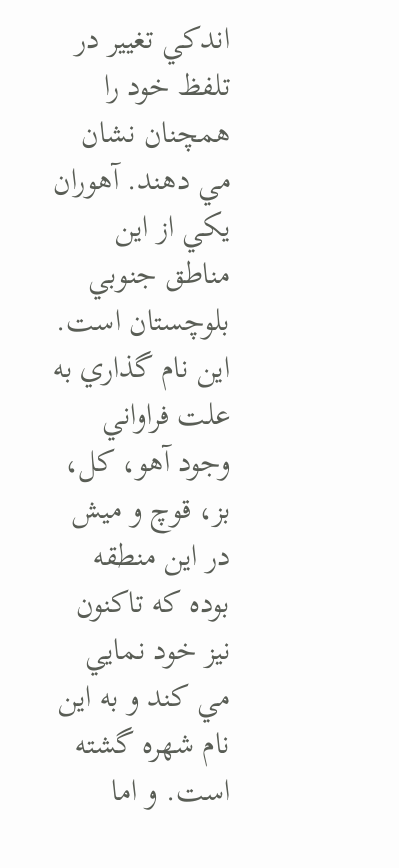اندكي تغيير در تلفظ خود را همچنان نشان مي دهند. آهوران يكي از اين مناطق جنوبي بلوچستان است. اين نام گذاري به علت فراواني وجود آهو، كل، بز، قوچ و ميش در اين منطقه بوده كه تاكنون نيز خود نمايي مي كند و به اين نام شهره گشته است. و اما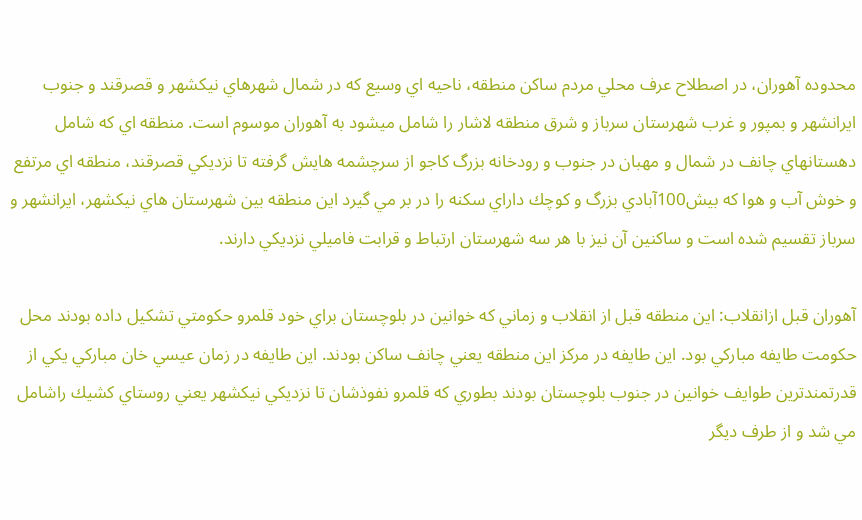محدوده آهوران، در اصطلاح عرف محلي مردم ساكن منطقه، ناحيه اي وسيع كه در شمال شهرهاي نيكشهر و قصرقند و جنوب ايرانشهر و بمپور و غرب شهرستان سرباز و شرق منطقه لاشار را شامل ميشود به آهوران موسوم است. منطقه اي كه شامل دهستانهاي چانف در شمال و مهبان در جنوب و رودخانه بزرگ كاجو از سرچشمه هايش گرفته تا نزديكي قصرقند، منطقه اي مرتفع و خوش آب و هوا كه بيش100آبادي بزرگ و كوچك داراي سكنه را در بر مي گيرد اين منطقه بين شهرستان هاي نيكشهر، ايرانشهر و سرباز تقسيم شده است و ساكنين آن نيز با هر سه شهرستان ارتباط و قرابت فاميلي نزديكي دارند.

آهوران قبل ازانقلاب: اين منطقه قبل از انقلاب و زماني كه خوانين در بلوچستان براي خود قلمرو حكومتي تشكيل داده بودند محل حكومت طايفه مباركي بود. اين طايفه در مركز اين منطقه يعني چانف ساكن بودند. اين طايفه در زمان عيسي خان مباركي يكي از قدرتمندترين طوايف خوانين در جنوب بلوچستان بودند بطوري كه قلمرو نفوذشان تا نزديكي نيكشهر يعني روستاي كشيك راشامل مي شد و از طرف ديگر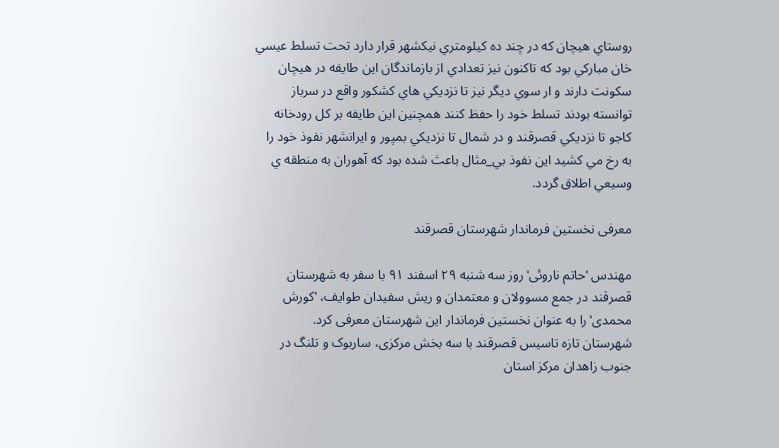روستاي هيچان كه در چند ده كيلومتري نيكشهر قرار دارد تحت تسلط عيسي خان مباركي بود كه تاكنون نيز تعدادي از بازماندگان اين طايفه در هيچان سكونت دارند و ار سوي ديگر نيز تا نزديكي هاي كشكور واقع در سرباز توانسته بودند تسلط خود را حفظ كنند همچنين اين طايفه بر كل رودخانه كاجو تا نزديكي قصرقند و در شمال تا نزديكي بمپور و ايرانشهر نفوذ خود را به رخ مي كشيد اين نفوذ بي_مثال باعث شده بود كه آهوران به منطقه ي وسيعي اطلاق گردد.

معرفی نخستین فرماندار شهرستان قصرقند

مهندس ˈحاتم ناروئیˈ روز سه شنبه ۲۹ اسفند ۹۱ با سفر به شهرستان قصرقند در جمع مسوولان و معتمدان و ریش سفیدان طوایف، ˈکورش محمدیˈ را به عنوان نخستین فرماندار این شهرستان معرفی کرد.
شهرستان تازه تاسیس قصرقند با سه بخش مرکزی، ساربوک و تلنگ در جنوب زاهدان مرکز استان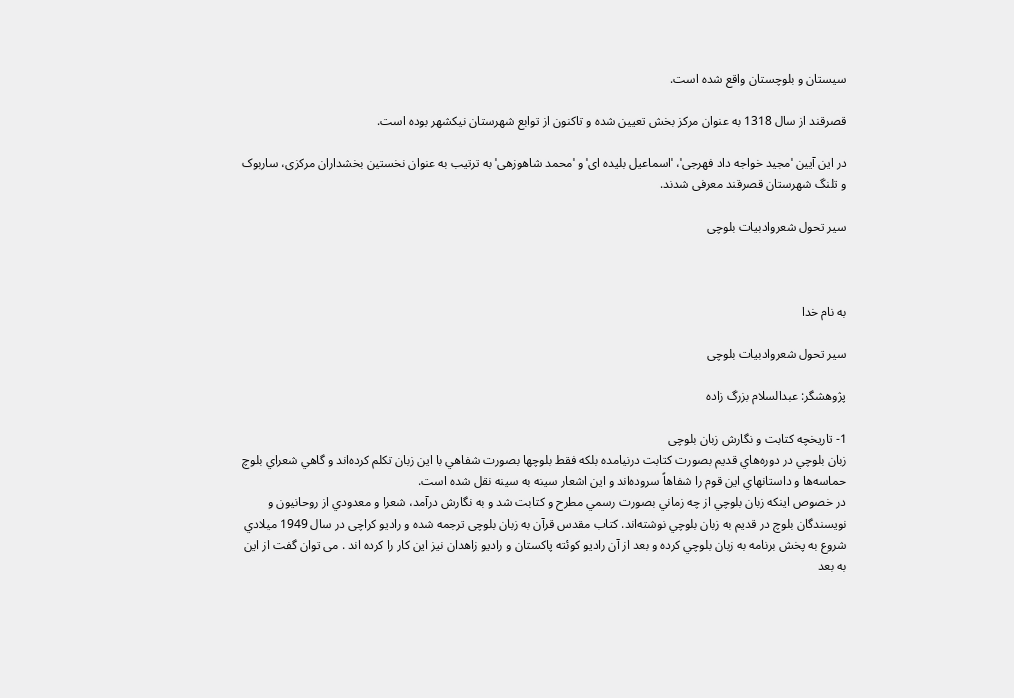سیستان و بلوچستان واقع شده است.

قصرقند از سال 1318 به عنوان مرکز بخش تعیین شده و تاکنون از توابع شهرستان نیکشهر بوده است.

در این آیین ˈمجید خواجه داد فهرجیˈ، ˈاسماعیل بلیده ایˈ و ˈمحمد شاهوزهیˈ به ترتیب به عنوان نخستین بخشداران مرکزی، ساربوک و تلنگ شهرستان قصرقند معرفی شدند.

سیر تحول شعروادبیات بلوچی



به نام خدا

سیر تحول شعروادبیات بلوچی

پژوهشگر: عبدالسلام بزرگ زاده

1- تاریخچه کتابت و نگارش زبان بلوچی
زبان بلوچي در دوره‌هاي قديم بصورت كتابت درنيامده بلكه فقط بلوچها بصورت شفاهي با اين زبان تكلم ‌كرده‌اند و گاهي شعراي بلوچ حماسه‌ها و داستانهاي اين قوم را شفاهاً سروده‌اند و اين اشعار سينه به سينه نقل شده است.
در خصوص اينكه زبان بلوچي از چه زماني بصورت رسمي مطرح و كتابت شد و به نگارش درآمد، شعرا و معدودي از روحانيون و نويسندگان بلوچ در قديم به زبان بلوچي نوشته‌اند. كتاب مقدس قرآن به زبان بلوچی ترجمه شده و رادیو کراچی در سال 1949 ميلادي شروع به پخش برنامه به زبان بلوچي کرده و بعد از آن راديو كوئته پاكستان و راديو زاهدان نیز اين كار را كرده اند . می توان گفت از اين به بعد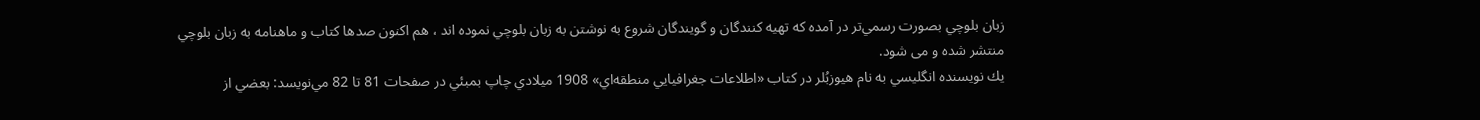زبان بلوچي بصورت رسمي‌تر در آمده كه تهيه كنندگان و گويندگان شروع به نوشتن به زبان بلوچي نموده اند ، هم ‌اكنون صدها كتاب و ماهنامه به زبان بلوچي منتشر شده و می شود.
يك نويسنده انگليسي به نام هيوزبُلر در كتاب «اطلاعات جغرافيايي منطقه‌اي» 1908 ميلادي چاپ بمبئي در صفحات 81 تا 82 مي‌نويسد: بعضي از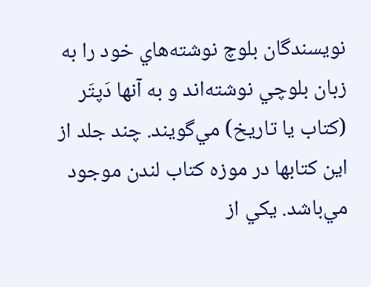نويسندگان بلوچ نوشته‌هاي خود را به زبان بلوچي نوشته‌اند و به آنها دَپتَر (كتاب يا تاريخ) مي‌گويند. چند جلد از اين كتابها در موزه كتاب لندن موجود مي‌باشد. يكي از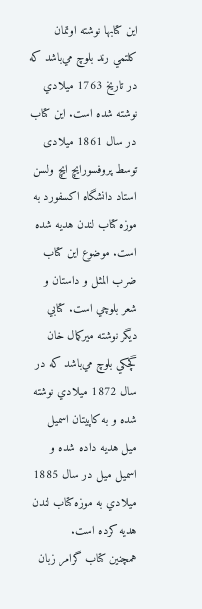اين كتابها نوشته اوتمان كلتمي رند بلوچ مي‌باشد كه در تاريخ 1763 ميلادي نوشته شده است. اين كتاب در سال 1861 ميلادی توسط پروفسورایچ ایچ ولسن استاد دانشگاه اكسفورد به موزه كتاب لندن هديه شده است. موضوع اين كتاب ضرب المثل و داستان و شعر بلوچي است. كتابي دیگر نوشته ميركمال خان گچكي بلوچ مي‌باشد که در سال 1872 ميلادي نوشته شده و به كاپيتان اسميل میل هديه داده شده و اسميل ميل در سال 1885 ميلادي به موزه كتاب لندن هديه كرده است.
همچنین كتاب گرامر زبان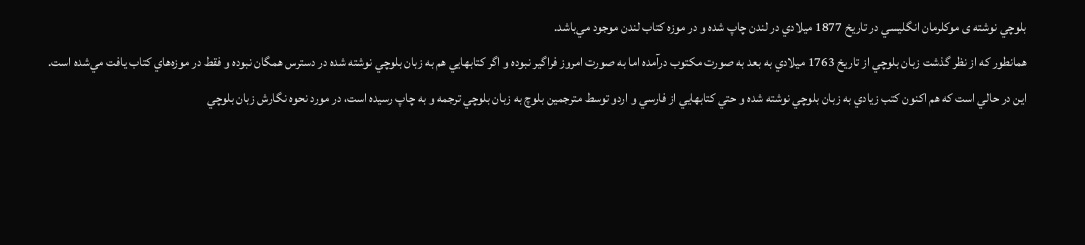بلوچي نوشته ی موكلرمان انگلیسي در تاريخ 1877 ميلادي در لندن چاپ شده و در موزه كتاب لندن موجود مي‌باشد.
همانطور که از نظر گذشت زبان بلوچي از تاريخ 1763 ميلادي به بعد به صورت مكتوب درآمده اما به صورت امروز فراگير نبوده و اگر كتابهايي هم به زبان بلوچي نوشته شده در دسترس همگان نبوده و فقط در موزه‌هاي كتاب يافت مي‌شده است.
این در حالي است كه هم اكنون كتب زيادي به زبان بلوچي نوشته شده و حتي كتابهايي از فارسي و اردو توسط مترجمين بلوچ به زبان بلوچي ترجمه و به چاپ رسيده است، در مورد نحوه نگارش زبان بلوچي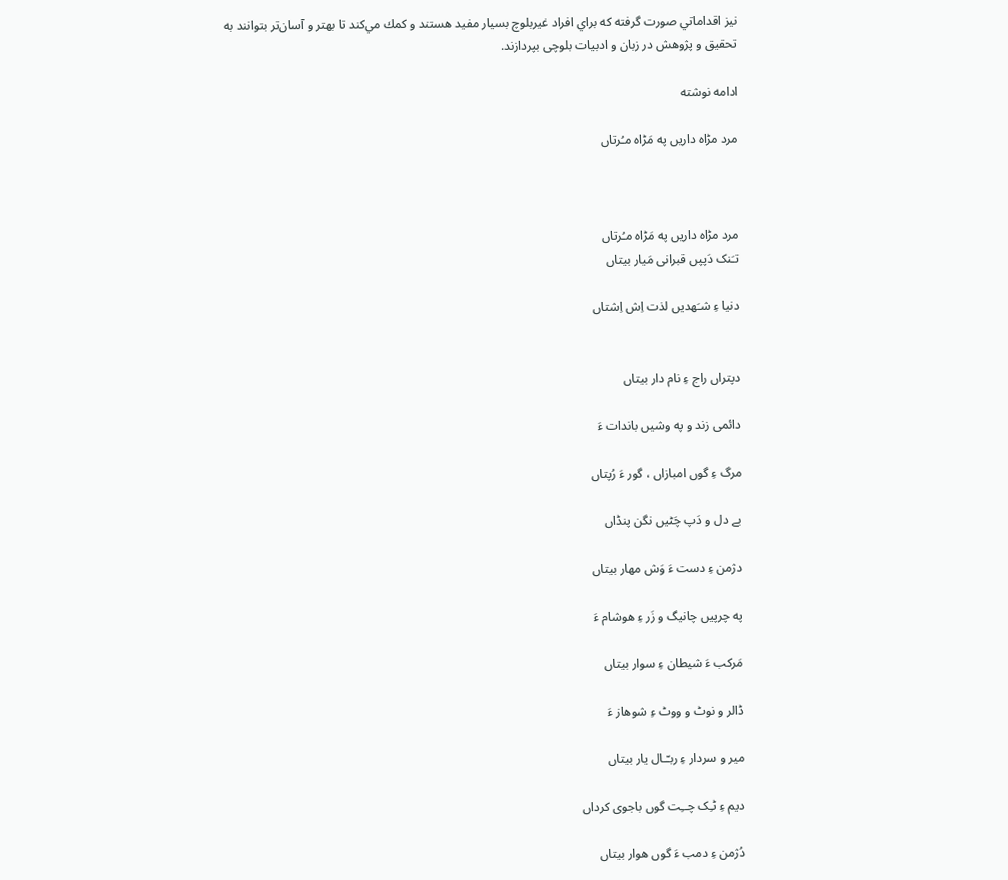نيز اقداماتي صورت گرفته كه براي افراد غيربلوچ بسيار مفید هستند و كمك مي‌كند تا بهتر و آسان‌تر بتوانند به تحقيق و پژوهش در زبان و ادبيات بلوچی بپردازند.

ادامه نوشته

مرد مڑاه داریں په مَڑاه مـُرتاں



مرد مڑاه داریں په مَڑاه مـُرتاں
تـَنک دَپپں قبرانی مَیار بیتاں

دنیا ءِ شـَهدیں لذت اِش اِشتاں


دپتراں راج ءِ نام دار بیتاں

دائمی زند و په وشیں باندات ءَ

مرگ ءِ گوں امبازاں ، گور ءَ رُپتاں

بے دل و دَپ چَٹیں نگن پنڈاں

دژمن ءِ دست ءَ وَش مهار بیتاں

په چرپیں چانیگ و زَر ءِ هوشام ءَ

مَرکب ءَ شیطان ءِ سوار بیتاں

ڈالر و نوٹ و ووٹ ءِ شوهاز ءَ

میر و سردار ءِ ربـّـال یار بیتاں

دیم ءِ ٹـِک چــِت گوں باجوی کرداں

دُژمن ءِ دمب ءَ گوں هوار بیتاں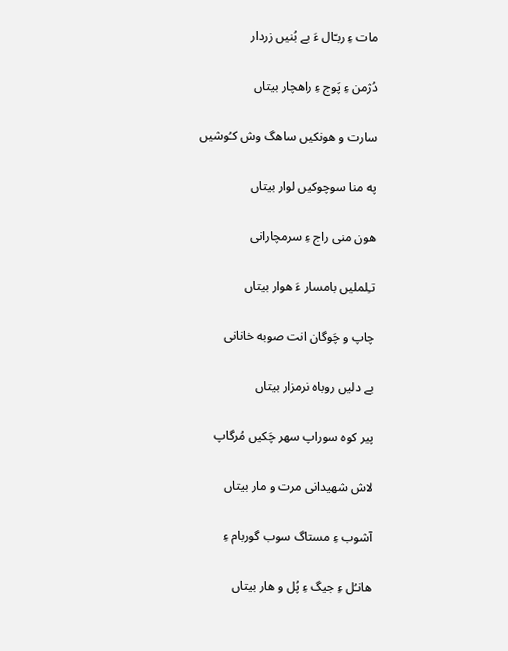مات ءِ ربـّال ءَ بے بُنیں زردار

دُژمن ءِ پَوج ءِ راهچار بیتاں

سارت و هونکیں ساهگ وش کـُوشیں

په منا سوچوکیں لوار بیتاں

هون منی راج ءِ سرمچارانی

تـِلملیں بامسار ءَ هوار بیتاں

چاپ و چَوگان انت صوبه خانانی

بے دلیں روباه نرمزار بیتاں

پیر کوه سوراپ سهر چَکیں مُرگاپ

لاش شهیدانی مرت و مار بیتاں

آشوب ءِ مستاگ سوب گوربام ءِ

هانـُل ءِ جیگ ءِ پُل و هار بیتاں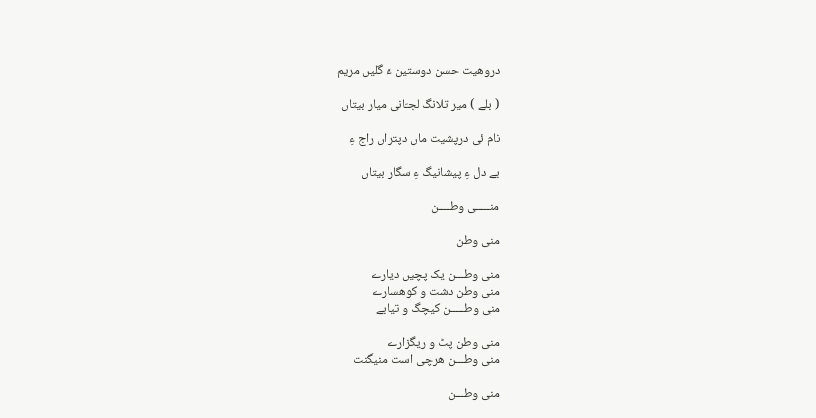دروهیت حسن دوستین ءَ گلیں مریم

( بلے ) میر تلانگ لجـّانی میار بیتاں

نام ئی درپشیت ماں دپتراں راج ءِ

بے دل ءِ پیشانیگ ءِ سگار بیتاں

منـــــی وطــــن

منی وطن

منی وطـــن یک پچیں دیارے
منی وطن دشت و کوھسارے
منی وطـــــن کیچگ و تیابے

منی وطن پٹ و ریگزارے
منی وطـــن ھرچی است منیگنت

منی وطـــن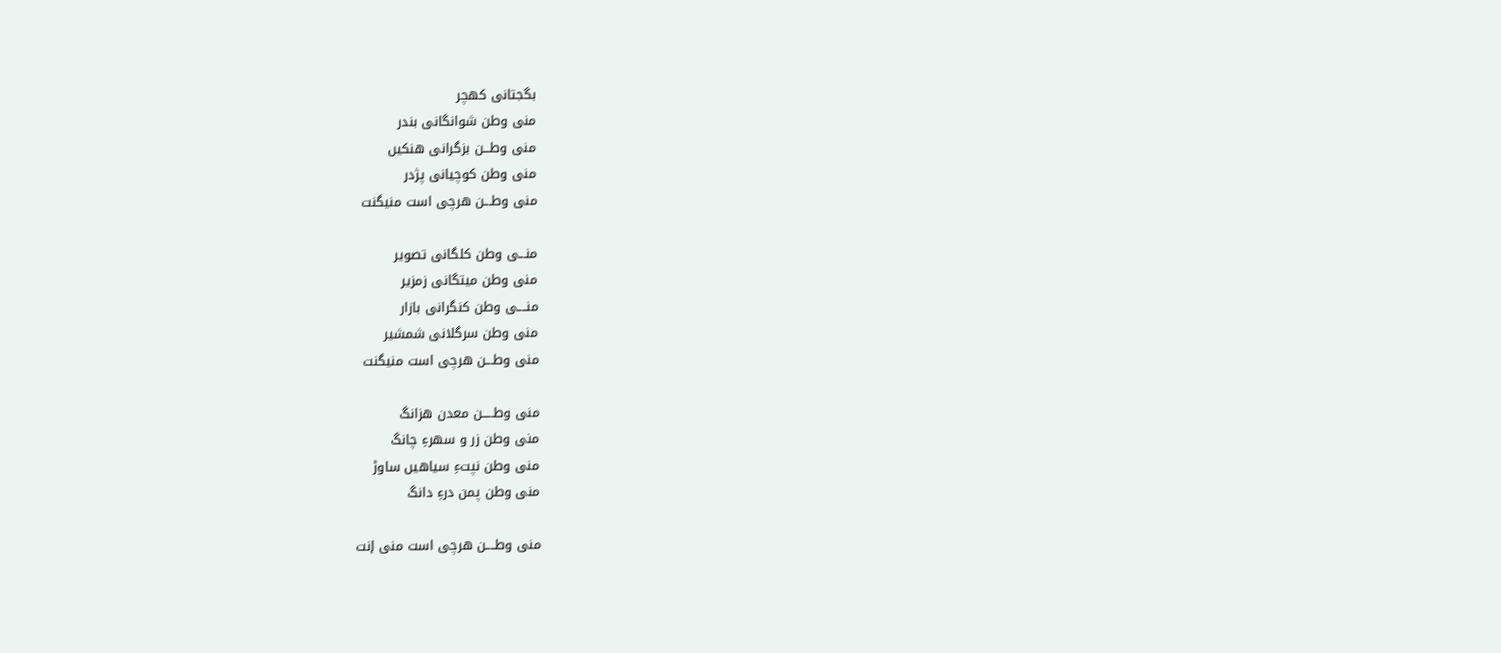بگجتانی کھچر
منی وطن شوانگانی بندر
منی وطـــن بزگرانی ھنکیں
منی وطن کوچیانی پژدر
منی وطـــن ھرچی است منیگنت

منـــی وطن کلگانی تصویر
منی وطن میتگانی زمزیر
منــــی وطن کنگرانی بازار
منی وطن سرگلانی شمشیر
منی وطـــن ھرچی است منیگنت

منی وطـــــن معدن ھزانگ
منی وطن زر و سھرءِ چانگ
منی وطن نپتءِ سیاھیں ساوڑ
منی وطن پمن درءِ دانگ

منی وطــــن ھرچی است منی إنت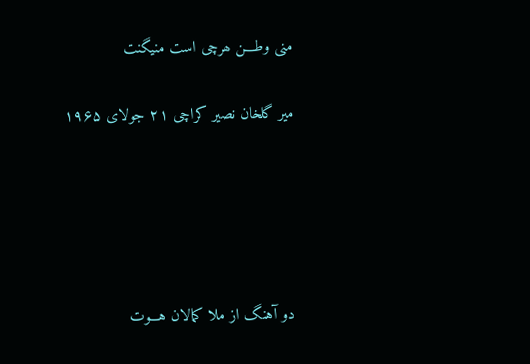منی وطـــن ھرچی است منیگنت

میر گلخان نصیر کراچی ۲۱ جولای ۱۹۶۵





دو آهنگ از ملا کمالان هـــوت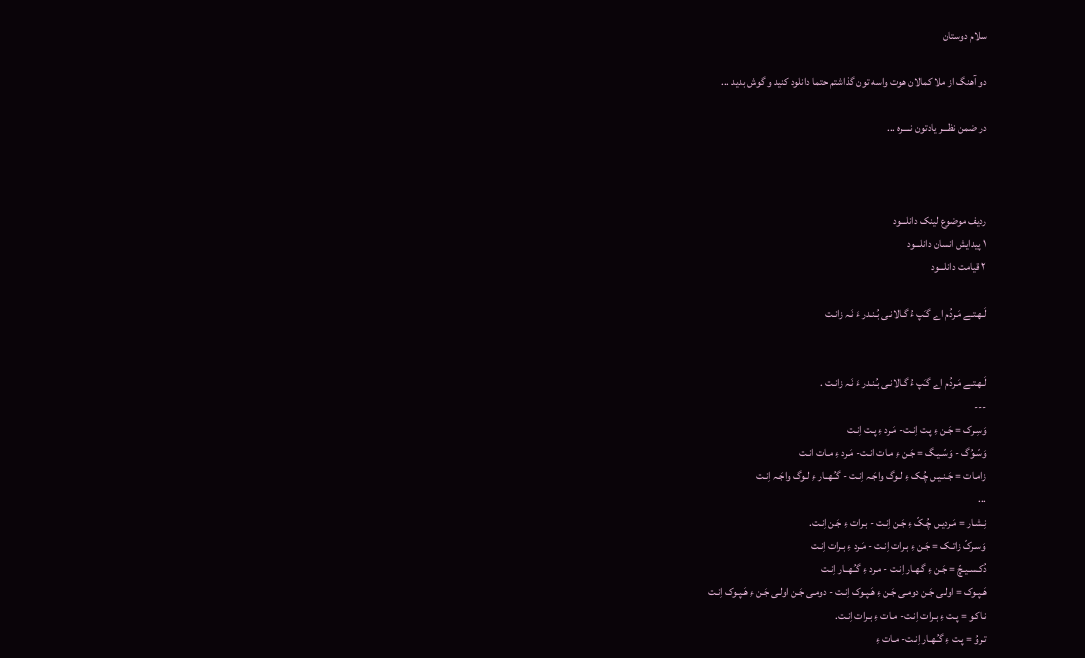سلام دوستان

دو آهنگ از ملا کمالان هوت واسه تون گذاشتم حتما دانلود کنید و گوش بدید ...

در ضمن نظـــر یادتون نــــره ...



ردیف موضوع لینک دانلـــود
۱ پیدایش انسان دانلـــود
۲ قیامت دانلـــود

لَـهـتـے مَـردُم اے گـَپ ءُ گـالانـی بُـنـدر ءَ نَـہ زانـت


لَـهـتـے مَـردُم اے گـَپ ءُ گـالانـی بُـنـدر ءَ نَـہ زانـت .
---
وَسِـرک = جَـن ءِ پـت اِنـت- مَـرد ءِ پـت اِنـت
وَسّـوُگ - وَسّـیـگ = جَـن ءِ مـات انـت- مَـرد ءِ مـات انـت
زامـات = جَـنـیـں چُـک ءِ لـوگ واجَـہ اِنـت - گـُـهــار ءِ لـوگ واجَـہ اِنـت
...
نِـشـار = مَـردیـں چُـکّ ءِ جَـن اِنـت - بـرات ءِ جَـن اِنـت.
وَسـرکّ زاتـک = جَـن ءِ بـرات اِنـت - مَـرد ءِ بـرات اِنـت
دُکـسـیـچّ = جَـن ءِ گـهـار اِنـت - مـرد ءِ گـُـهــار اِنـت
هَـپـوک = اولـی جَـن دومـی جَـن ءِ هَـپـوک اِنـت - دومـی جَـن اولـی جَـن ءِ هَـپـوک اِنـت
نـاکـو = پـت ءِ بـرات اِنـت- مـات ءِ بـرات اِنـت.
تـروُ = پـت ءِ گـُـهـار اِنـت- مـات ءِ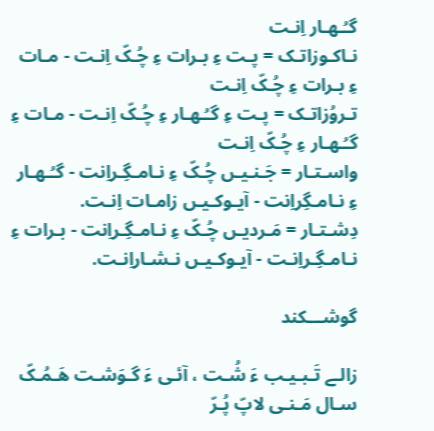گـُـهـار اِنـت
نـاکـوزاتـک = پـت ءِ بـرات ءِ چُـکّ اِنـت - مـات ءِ بـرات ءِ چُـکّ اِنـت
تـروُزاتـک = پـت ءِ گـُـهـار ءِ چُـکّ اِنـت - مـات ءِ گـُـهـار ءِ چُـکّ اِنـت
واسـتـار = جَـنـیـں چُـکّ ءِ نـامـگِـراِنت - گـُـهـار ءِ نـامـگِراِنت - آیـوکـیـں زامـات اِنـت.
دِشـتـار = مَـردیـں چُـکّ ءِ نـامـگِـراِنت - بـرات ءِ نـامـگِـراِنـت - آیـوکـیـں نـشـاراِنـت.

گوشـــکند

زالـے تَـبـیـب ءَ شُـت ، آئـی ءَ گـوَشـت هَـمُـکّ سـال مَـنـی لاپّ پُـرّ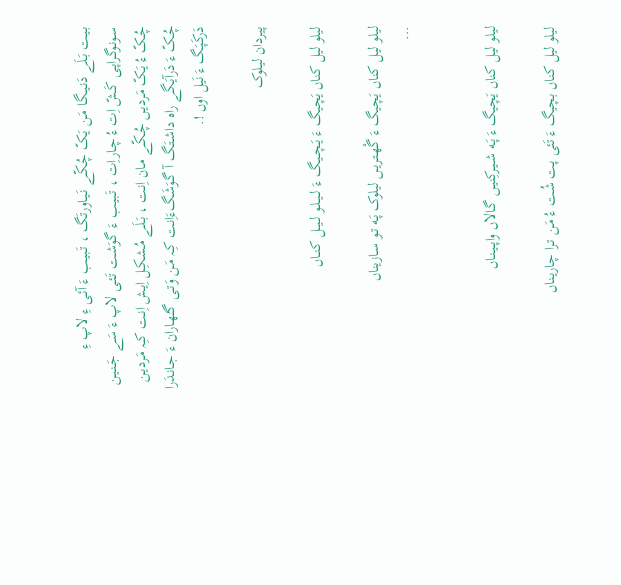بـیـت بَـلَے دَنـیـگـا مَـن یَـکّ چُـکّـے نَـیـاورتَـگ ، تَـبـیـب ءَ آئـی ءِ لاپ ءِ سـونـوگـراپـی کَـشّ اِت ءُ چـاراِت ، تَـبـیـب ءَ گـوَشـت تَـئـی لاپ ءَ سَـے جَـنـیـن چُـکّ ءُ یَـکّ مَـردیـں چُـکّـے مـان اِنـت ، بَـلَـے مُـشـکِـل اِیـش اِنـت کـِہ مَـردیـن چُـکّ ءَ دَرآیَـگے راه داشـتَـگ آ گـوَشَـگءَاِنـت کِـہ مَـن وَتـی گـُـهـاران ءَ جـانـدَرا دَرکَـپَـگ ءَ نَیل اوں !.

پیردان لیـلوک

ليلو ليل كناں يَچيگ ءَ يَـچــيـگ ءَ لــيــلـو لــيــل كنــاں

ليلو ليل كناں يَچيگ ءَ گْهـتـريـں ليلوک پَـه تـو سـازيناں
...


ليلو ليل كناں يَچيگ ءَ پَـه شــيـركِنيـں گـالاں واپــيـنـاں

ليلو ليل كناں بچيگ ءَ تَئى پـت شُـت ءُ مَـن تـرا چاريـناں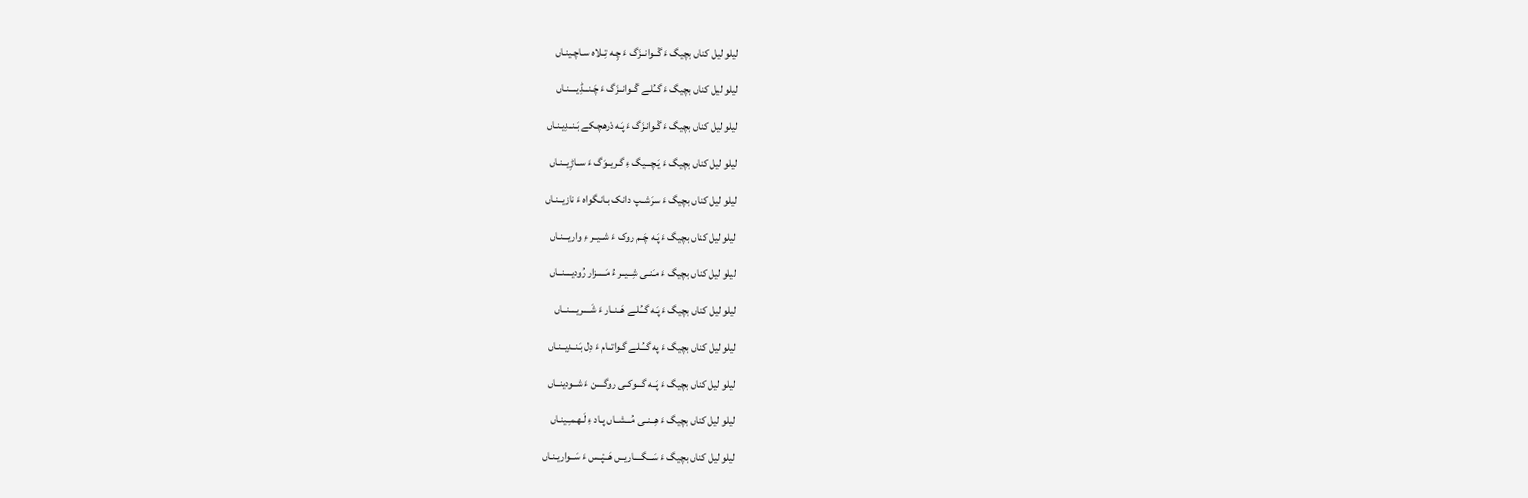ليلو ليل كناں بچيگ ءَ گْــوانــزَگ ءَ چِـه تِــلاه سـاچـينـاں

ليلو ليل كناں بچيگ ءَ گــُلـے گْــوانــزَگ ءَ چَـنـــڈِيــــنـاں

ليلو ليل كناں بچيگ ءَ گْـوانـزَگ ءَ پَـه دْرهچـکے بَـنــدِيـنـاں

ليلو ليل كناں بچيگ ءَ يَـچـــيگ ءِ گـريــوَگ ءَ ســاڑِيــنـاں

ليلو ليل كناں بچيگ ءَ سرَشــپ دانک بـانـگواه ءَ نازيــنـاں

ليلو ليل كناں بچيگ ءَ پَـه چَــم روک ءَ شــيــر ءِ واريـــنـاں

ليلو ليل كناں بچيگ ءَ مـَنــى شِــيــر ءُ مَـــــزار رُوديــــنــاں

ليلو ليل كناں بچيگ ءَ پَـه گــُـلـے هَــنــار ءَ شَــــريــــنــاں

ليلو ليل كناں بچيگ ءَ په گــُـلـے گـواتــام ءَ دِل بَـنــدِيــنـاں

ليلو ليل كناں بچيگ ءَ پَــه گـــوكــى روگــــن ءَ شــودينــاں

ليلو ليل كناں بچيگ ءَ هِــنــى مُـــشــاں پـاد ءِ لَـهـمـِـينـاں

ليلو ليل كناں بچيگ ءَ سَـــگــــاريــں هَــپْــس ءَ سَــواريـنـاں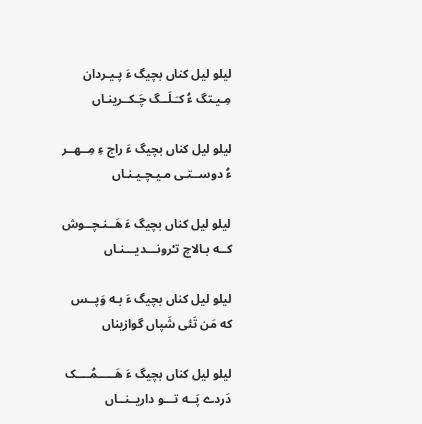ليلو ليل كناں بچيگ ءَ پـيـردان مِـيـتگ ءُ كـَـلَــگ چَـكــرينـاں

ليلو ليل كناں بچيگ ءَ راج ءِ مِــهــر ءُ دوســتـى مـيـچـيـنـاں

ليلو ليل كناں بچيگ ءَ هَــنـچــوش كــه بـالاچ تـْرونـــديـــنـاں

ليلو ليل كناں بچيگ ءَ بـه وَپــس كه مَن تَئى شَپاں گوازيناں

ليلو ليل كناں بچيگ ءَ هَـــــمُــــک دَردے پَــه تـــو داريــنــاں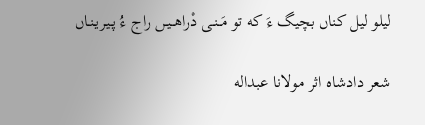ليلو ليل كناں بچيگ ءَ كه تو مَــنـى دْراهــيـں راج ءُ پـيـريـنـاں

شعر دادشاه اثر مولانا عبداله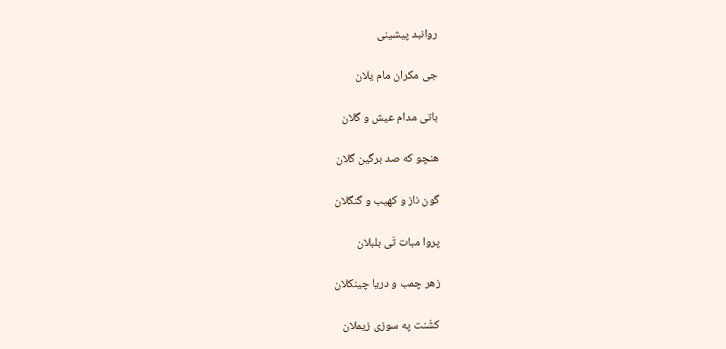روانبد پیشینی

جی مکران مام یلان

باتی مدام عیش و گلان

هنچو که صد برگین گلان

گون ناز و کهیب و گنگلان

پروا مبات تَی بلبلان

زهر چمب و دریا چینکلان

کشّنت په سوزی زیملان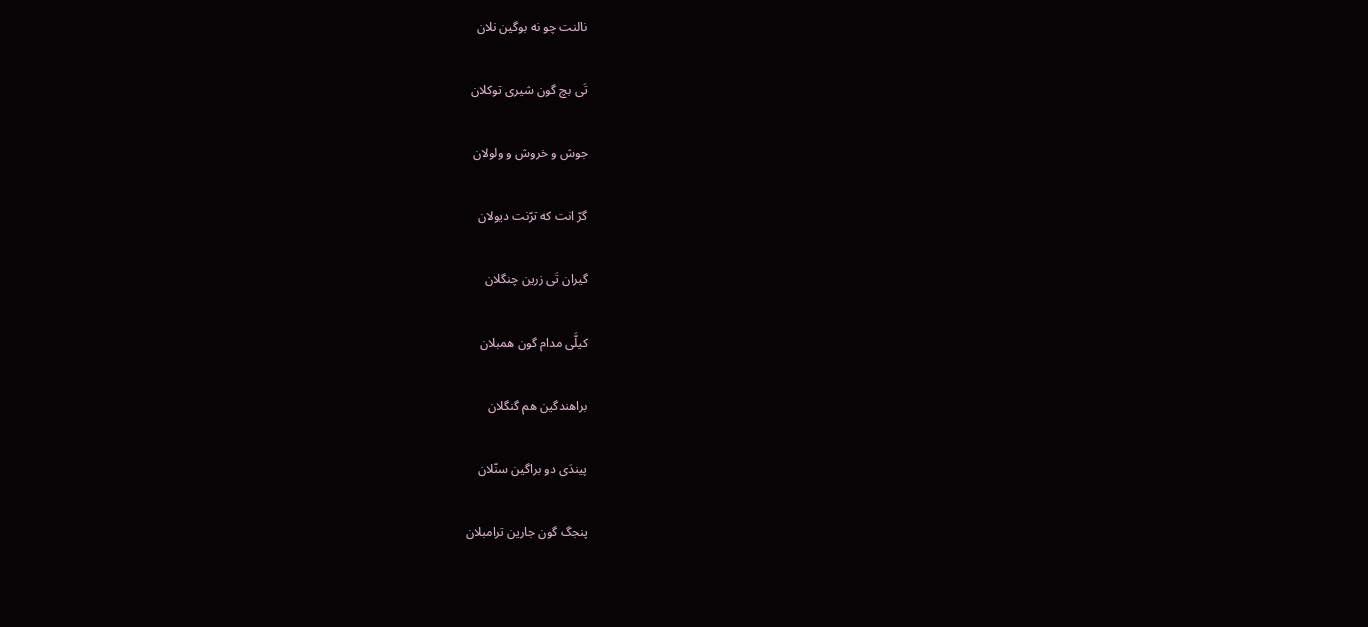نالنت چو نه بوگین نلان

تَی بچ گون شیری توکلان

جوش و خروش و ولولان

گرّ انت که ترّنت دیولان

گیران تَی زرین چنگلان

کیلَّی مدام گون همبلان

براهندگین هم گنگلان

پیندَی دو براگین سنّلان

پنجگ گون جارین ترامبلان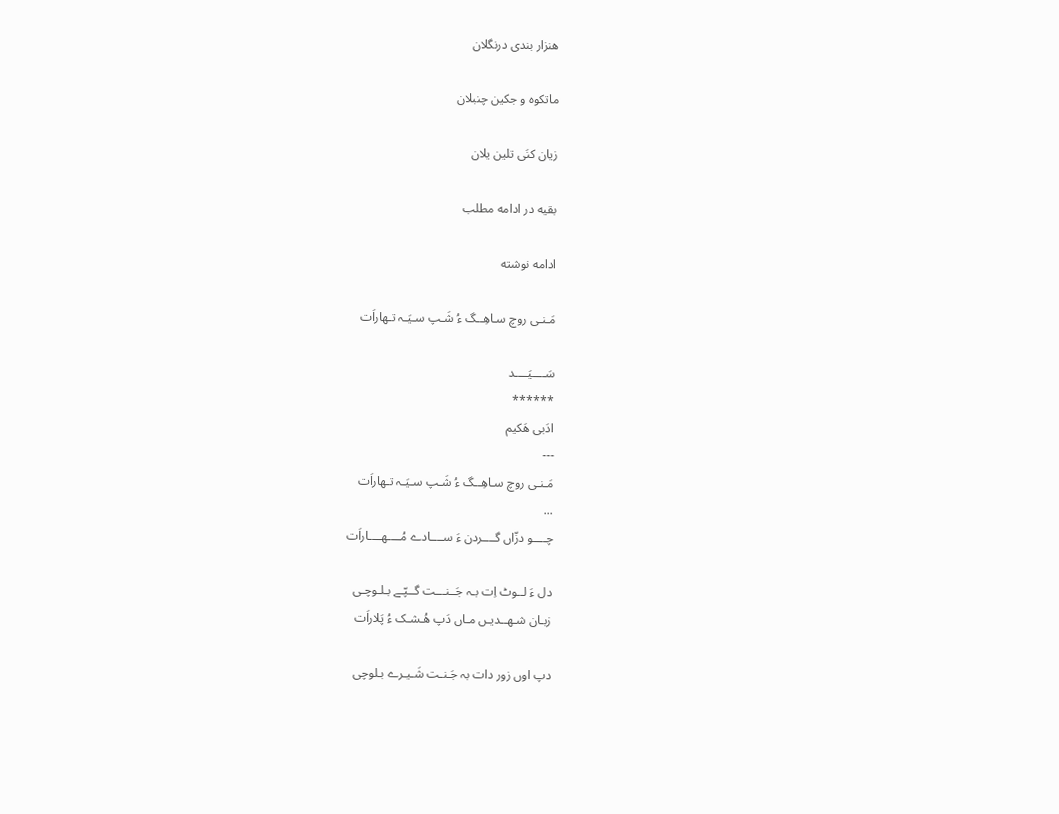هنزار بندی درنگلان

ماتکوه و جکین چنبلان

زیان کنَی تلین یلان

بقیه در ادامه مطلب

ادامه نوشته

مَـنـی روچ سـاهِــگ ءُ شَـپ سـیَـہ تـهاراَت

سَــــیَــــد
******
ادَبی هَکیم
---
مَـنـی روچ سـاهِــگ ءُ شَـپ سـیَـہ تـهاراَت
...
چــــو دزّاں گــــردن ءَ ســــادے مُــــهــــاراَت

دل ءَ لــوٹ اِت بـہ جَــنـــت گــپّـے بـلـوچـی
زبـان شـهــدیـں مـاں دَپ هُـشـک ءُ پَلاراَت

دپ اوں زور دات بہ جَـنـت شَـیـرے بـلوچی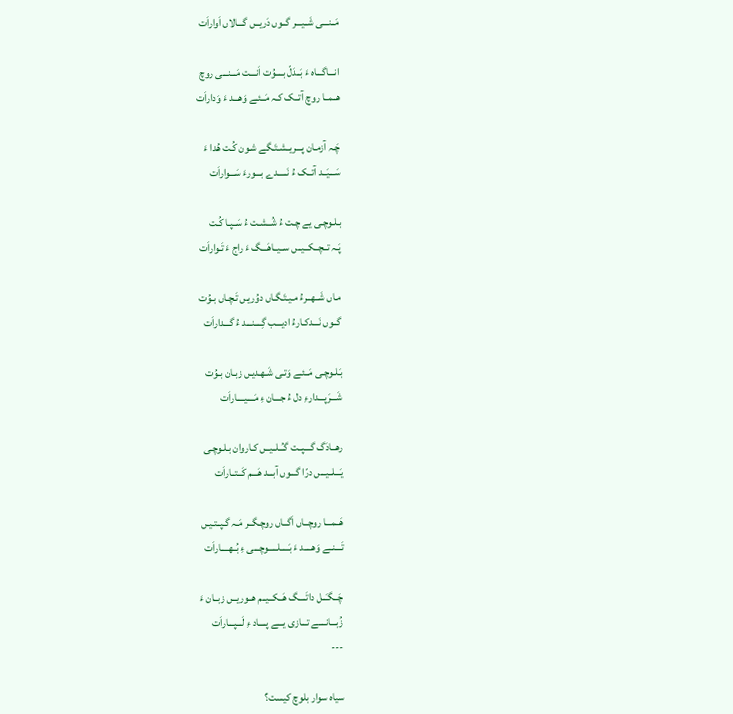مَــنـــی شَــیـــر گــوں دَریــں گـــالاں اَواراَت

انـــاگـــاه ءَ بَــدَلّ بــــوُت اَنـــت مَـــنـــی روچ
هــمــا روچ آتــک کـہ مَــئـے وَهـــد ءَ وَداراَت

چَـہ آزمـان پـــریــشـتَـگے شـون کُـت هُدا ءَ
سَـــیَــد آتــک ءُ نَـــــدے بـــورءَ سَـــواراَت

بـلـوچـی یے چـت ءُ شُــشـت ءُ سَــپـا کُـت
پَـہ تــچــکــیــں ســیــاهَـــگ ءَ راج ءَ تَـواراَت

مـاں شَــهــرءُ مـیـتَـگـاں دوُریـں تَـچـاں بـوُت
گــوں نَـــدکـارءُ ادیـــب گِــــنـــد ءُ گـــداراَت

بَـلـوچـی مَــئـے وَتـی شَـهـدیـں زبـان بـوُت
شَـــرَپـــدارءِ دل ءُ جـــان ءِ مَــــیــــاراَت

رهــادَگ گـــپــت گـُــلــیــں کـاروان بـلـوچـی
یَـــلــیـــں درّا گـــوں آبـــد هَـــم کَــتــاراَت

هَــمـــا روچــاں اَگــاں روچـگــر مَـہ گـپــتـیـں
تَـــنــے وَهــــد ءَ بَـــــلـــــوچـــی ءِ بُــهــــاراَت

چَــگـَــل داتَــــگ هَــکــیــم هــوریــں زبــان ءَ
زُبـــانــــے تـــازی یـــے پــــاد ءِ لَـــپـــاراَت
---

سیاه سوار بلوچ کیست؟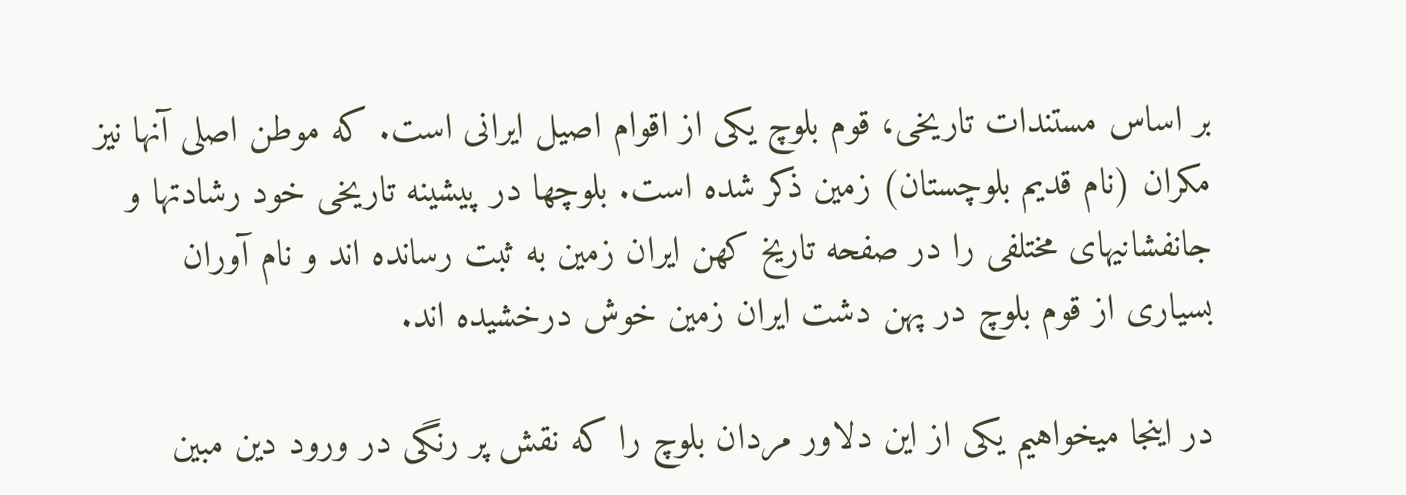بر اساس مستندات تاریخی، قوم بلوچ یکی از اقوام اصیل ایرانی است. که موطن اصلی آنها نیز مکران (نام قدیم بلوچستان) زمین ذکر شده است. بلوچها در پیشینه تاریخی خود رشادتها و جانفشانیهای مختلفی را در صفحه تاریخ کهن ایران زمین به ثبت رسانده اند و نام آوران بسیاری از قوم بلوچ در پهن دشت ایران زمین خوش درخشیده اند.

در اینجا میخواهیم یکی از این دلاور مردان بلوچ را که نقش پر رنگی در ورود دین مبین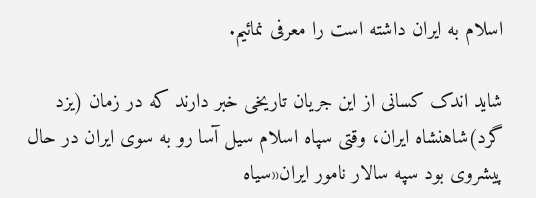اسلام به ایران داشته است را معرفی نمائیم.

شاید اندک کسانی از این جریان تاریخی خبر دارند که در زمان (یزد گرد)شاهنشاه ایران، وقتی سپاه اسلام سیل آسا رو به سوی ایران در حال پیشروی بود سپه سالار نامور ایران«سیاه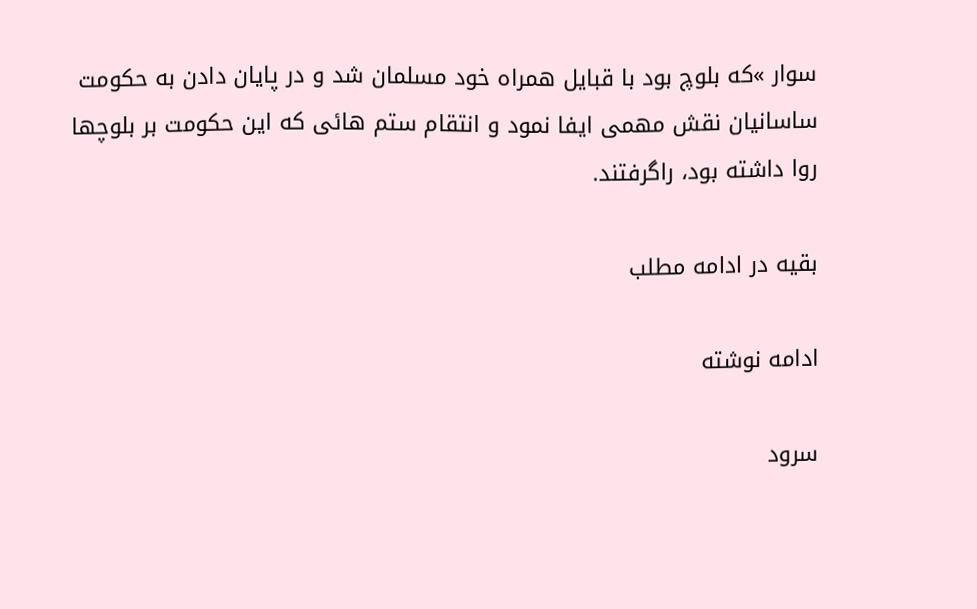سوار »که بلوچ بود با قبایل همراه خود مسلمان شد و در پایان دادن به حکومت ساسانیان نقش مهمی ایفا نمود و انتقام ستم هائی که این حکومت بر بلوچها روا داشته بود، راگرفتند.

بقیه در ادامه مطلب

ادامه نوشته

سرود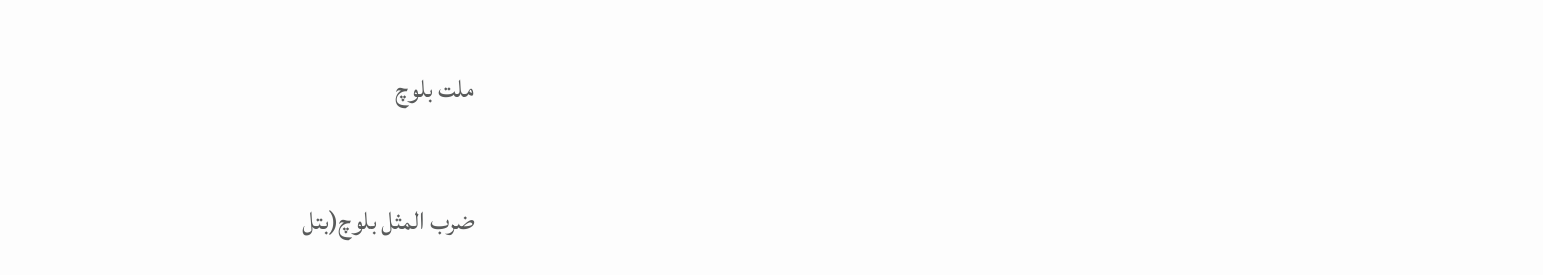ملت بلوچ

ضرب المثل بلوچ(بتل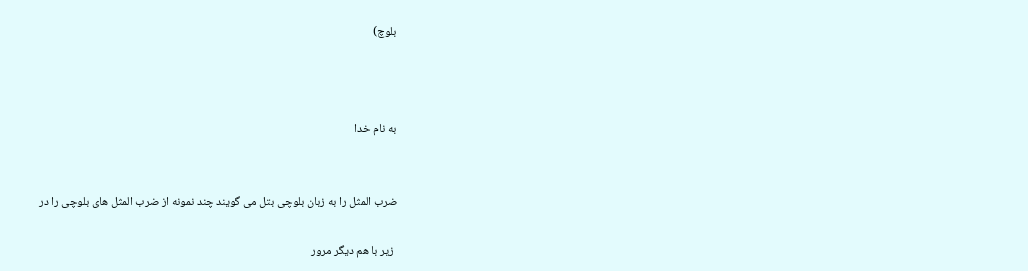بلوچ)



به نام خدا


ضرب المثل را به زبان بلوچی بتل می گویند چند نمونه از ضرب المثل های بلوچی را در

 زیر با هم دیگر مرور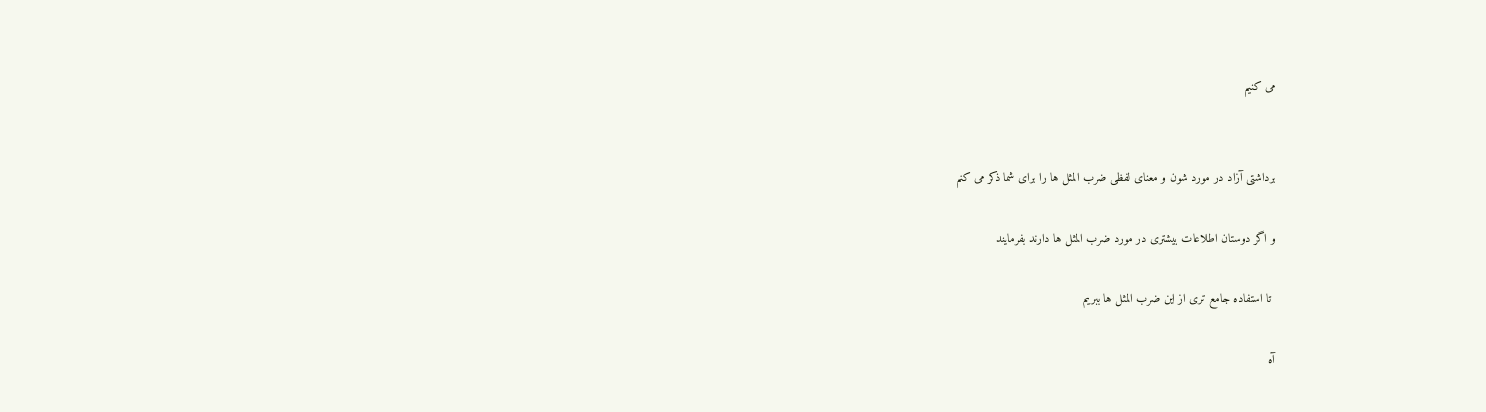می کنیم


برداشتی آزاد در مورد شون و معنای لفظی ضرب المثل ها را برای شما ذکر می کنم

و اگر دوستان اطلاعات بیشتری در مورد ضرب المثل ها دارند بفرمایند

 تا استفاده جامع تری از این ضرب المثل ها ببریم

آه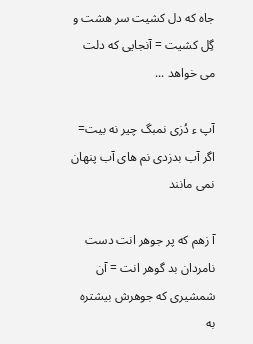جاه كه دل كشیت سر هشت و گِل كشیت = آنجایی که دلت می خواهد ...

آپ ء دُزی نمبگ چیر نه بیت= اگر آب بدزدی نم های آب پنهان نمی مانند

آ زهم كه پر جوهر انت دست نامردان بد گوهر انت = آن شمشیری که جوهرش بیشتره به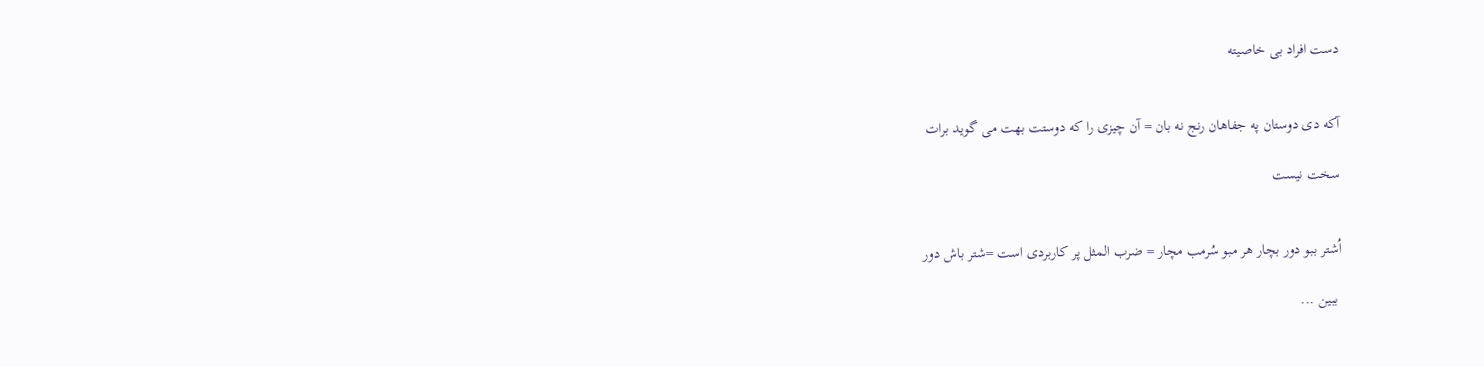دست افراد بی خاصیته


آکه دی دوستان په جفاهان رنج نه بان = آن چیزی را که دوستت بهت می گوید برات

سخت نیست


اُشتر ببو دور بچار هر مبو سُرمب مچار = ضرب المثل پر کاربردی است =شتر باش دور

 ببین ...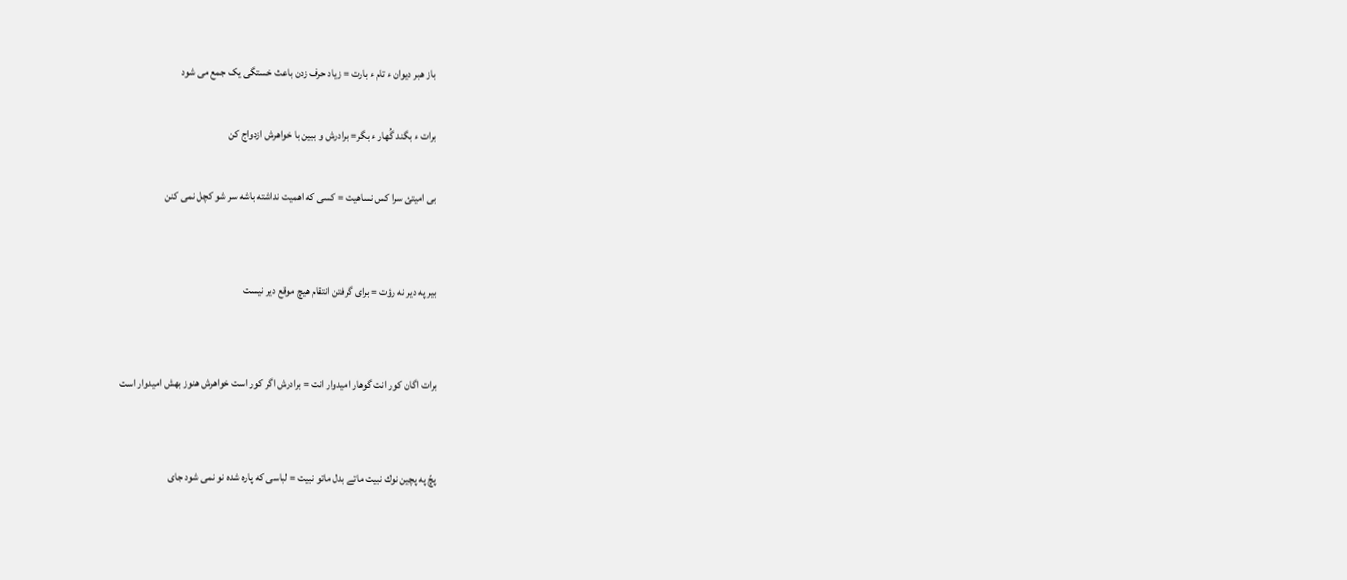باز هبر دیوان ء تام ء بارت = زیاد حرف زدن باعث خستگی یک جمع می شود

برات ء بگند گُهار ء بگر= برادرش و ببین با خواهرش ازدواج کن

بی امیتئ سرا کس نساهیت = کسی که اهمیت نداشته باشه سر شو کچل نمی کنن


بیر په دیر نه رؤت = برای گرفتن انتقام هیچ موقع دیر نیست


برات اگان کور انت گوهار امیدوار انت = برادرش اگر کور است خواهرش هنوز بهش امیدوار است


پچّ په پچین نوك نبیت ماتے بدل ماتو نبیت = لباسی که پاره شده نو نمی شود جای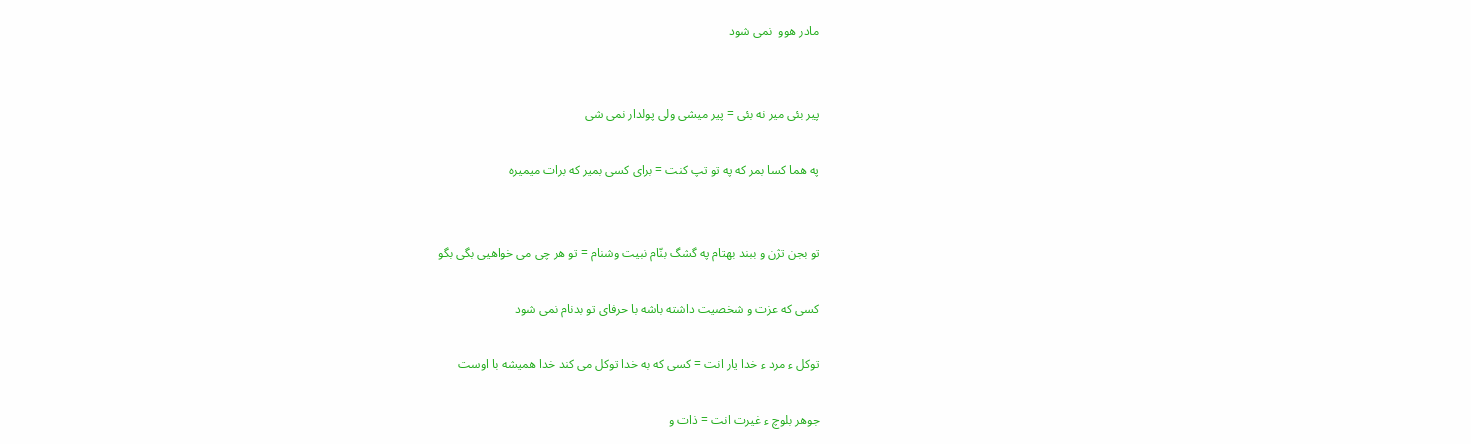مادر هوو  نمی شود


پیر بئی میر نه بئی = پیر میشی ولی پولدار نمی شی

په هما کسا بمر که په تو تپ کنت = برای کسی بمیر که برات میمیره


تو بجن تژن و ببند بهتام په گشگ بنّام نبیت وشنام = تو هر چی می خواهیی بگی بگو

کسی که عزت و شخصیت داشته باشه با حرفای تو بدنام نمی شود

توکل ء مرد ء خدا یار انت = کسی که به خدا توکل می کند خدا همیشه با اوست

جوهر بلوچ ء غیرت انت = ذات و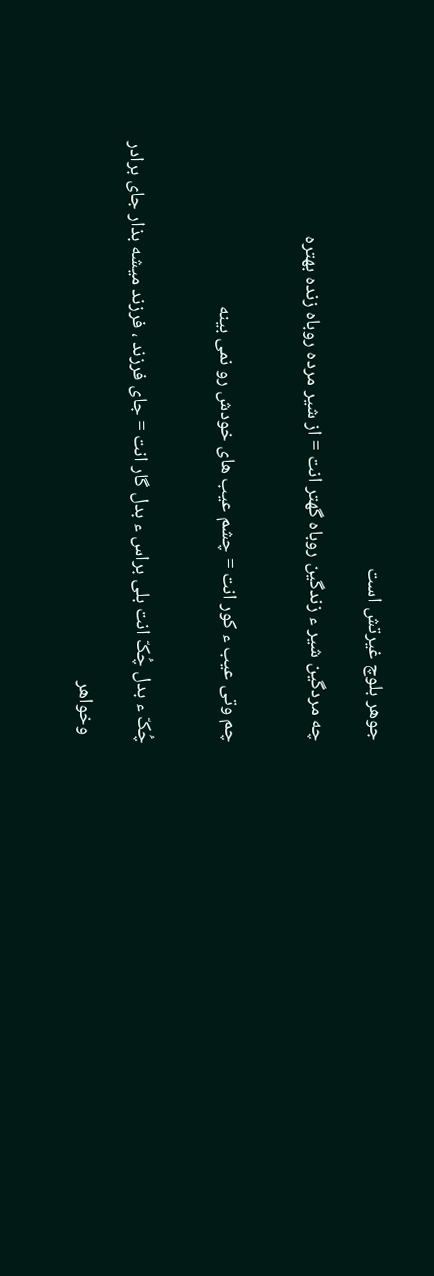جوهر بلوچ غیرتش است

چه مردگین شیر ء زندگین روباه گهتر انت = از شیر مرده روباه زنده بهتره


چم وتی عیب ء کور انت = چشم عیب های خودش رو نمی بینه


چُکّ ء بدل چُکّ انت بلی براس ء بدل گار انت = جای فرزند ، فرزند میشه بذار جای برادر

  وخواهر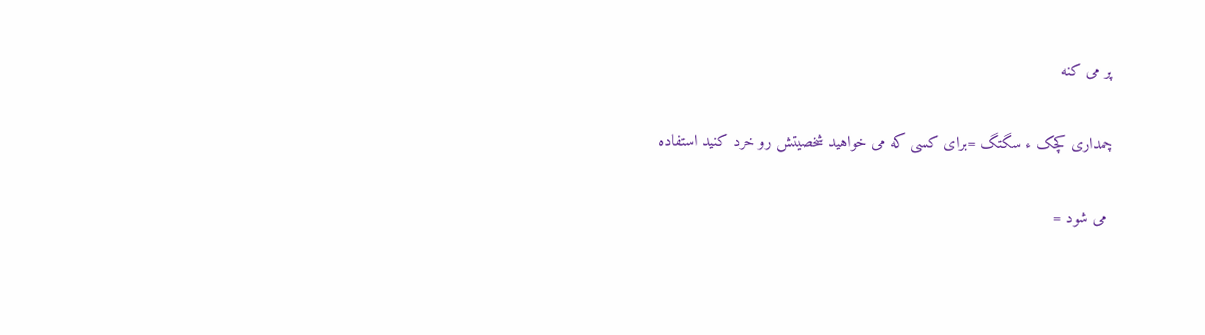پر می کنه

چمداری کچک ء سگتگ =برای کسی که می خواهید شخصیتش رو خرد کنید استفاده

 می شود =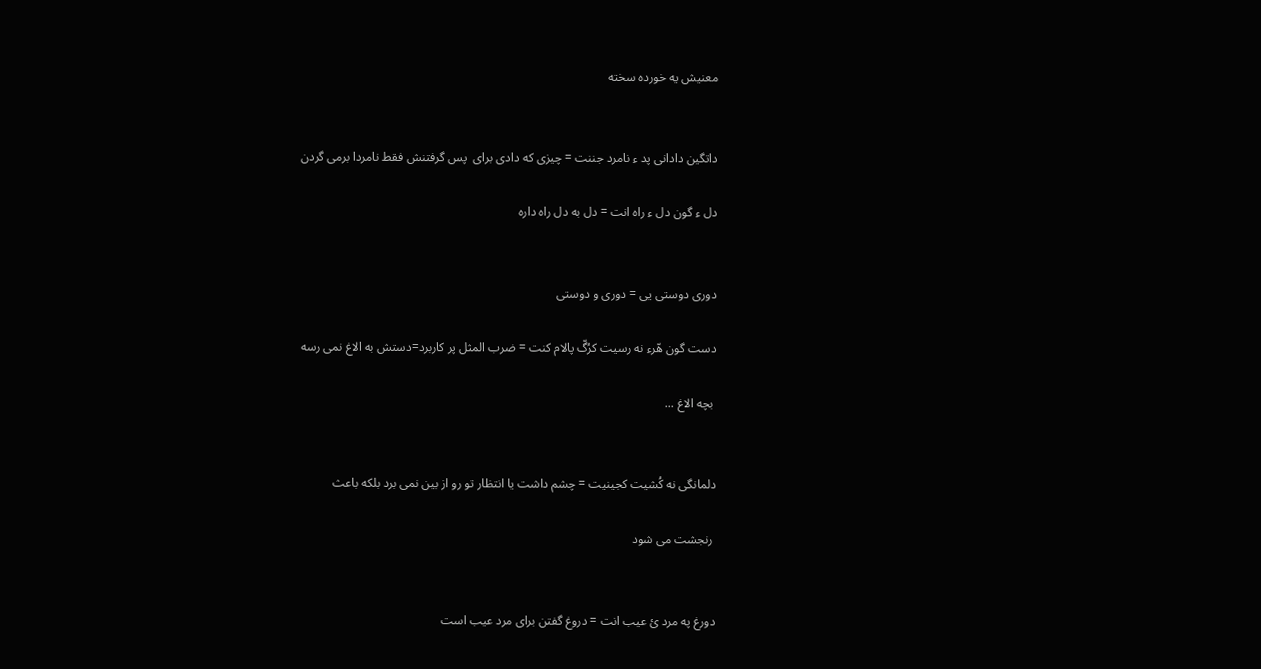معنیش یه خورده سخته


داتگین دادانی پد ء نامرد جننت = چیزی که دادی برای  پس گرفتنش فقط نامردا برمی گردن

دل ء گون دل ء راه انت = دل به دل راه داره


دوری دوستی یی = دوری و دوستی

دست گون هّرء نه رسیت کرُگّ پالام کنت = ضرب المثل پر کاربرد=دستش به الاغ نمی رسه

 بچه الاغ ...


دلمانگی نه کُشیت کجینیت = چشم داشت یا انتظار تو رو از بین نمی برد بلکه باعث

 رنجشت می شود


دورغ په مرد ئ عیب انت = دروغ گفتن برای مرد عیب است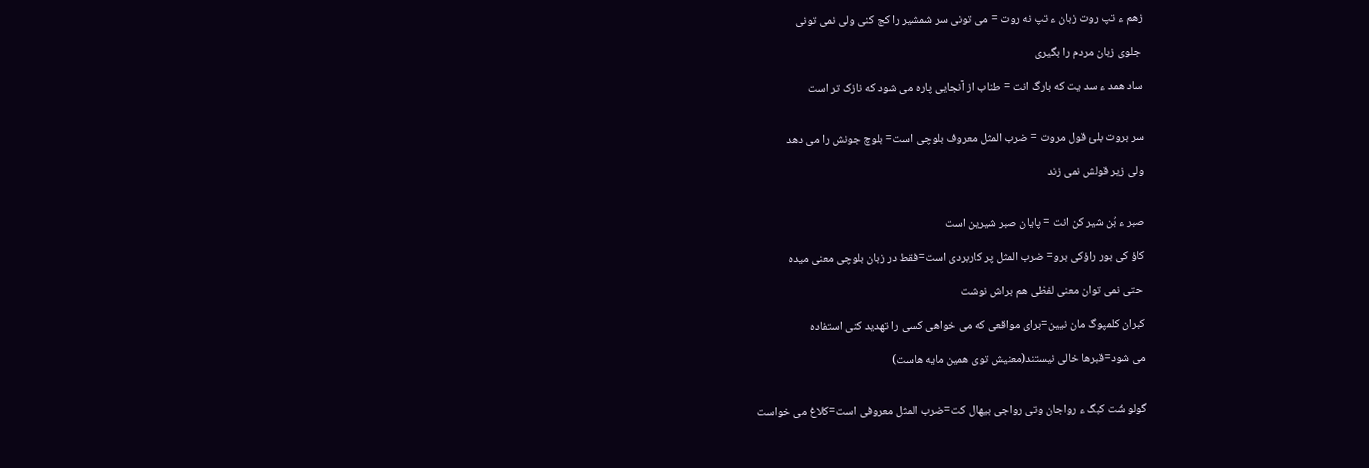زهم ء تپ روت زبان ء تپ نه روت = می تونی سر شمشیر را کج کنی ولی نمی تونی

 جلوی زبان مردم را بگیری

ساد همد ء سد یت که بارگ انت = طناب از آنجایی پاره می شود که نازک تر است


سر بروت بلئ قول مروت = ضرب المثل معروف بلوچی است= بلوچ جونش را می دهد

ولی زیر قولش نمی زند


صبر ء بُن شیر کن انت = پایان صبر شیرین است

کاؤ کی بور راؤکی برو= ضرب المثل پر کاربردی است=فقط در زبان بلوچی معنی میده

 حتی نمی توان معنی لفظی هم براش نوشت

کبران کلمپوگ مان نیین=برای مواقعی که می خواهی کسی را تهدید کنی استفاده

می شود=قبرها خالی نیستند(معنیش توی همین مایه هاست)


گولو شُت کبگ ء رواجان وتی رواجی بیهال کت=ضرب المثل معروفی است=کلاغ می خواست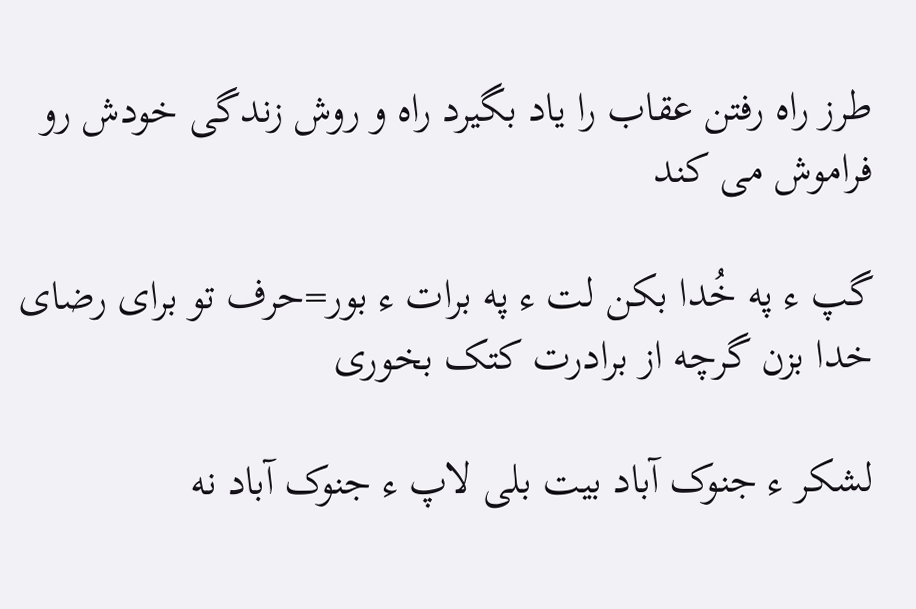طرز راه رفتن عقاب را یاد بگیرد راه و روش زندگی خودش رو فراموش می کند

گپ ء په خُدا بکن لت ء په برات ء بور=حرف تو برای رضای خدا بزن گرچه از برادرت کتک بخوری

لشکر ء جنوک آباد بیت بلی لاپ ء جنوک آباد نه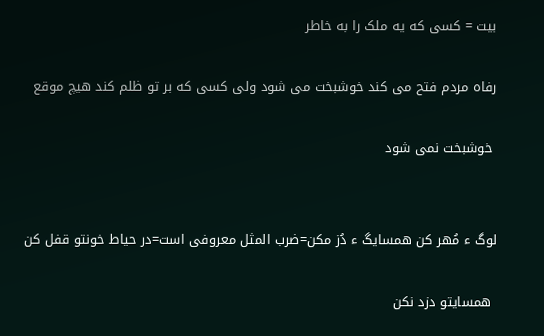بیت = کسی که یه ملک را به خاطر

رفاه مردم فتح می کند خوشبخت می شود ولی کسی که بر تو ظلم کند هیچ موقع

 خوشبخت نمی شود


لوگ ء مُهر کن همسایگ ء دُز مکن=ضرب المثل معروفی است=در حیاط خونتو قفل کن

 همسایتو دزد نکن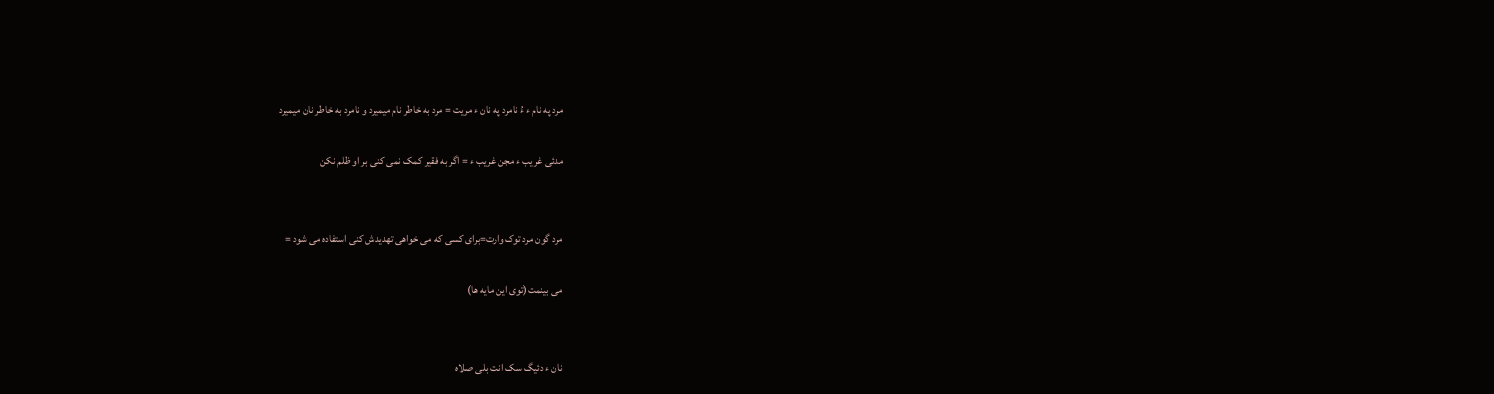مرد په نام ء ءُ نامرد په نان ء مریت = مرد به خاطر نام میمیرد و نامرد به خاطر نان میمیرد

مدئی غریب ء مجن غریب ء = اگر به فقیر کمک نمی کنی بر او ظلم نکن


مرد گون مرد توک وارت=برای کسی که می خواهی تهدیدش کنی استفاده می شود =

می بینمت(توی این مایه ها)


نان ء دئیگ سک انت بلی صلاه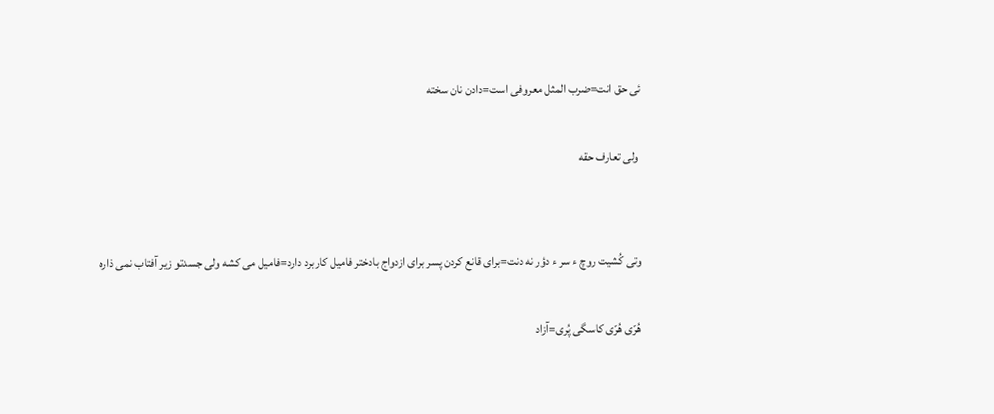ئی حق انت=ضرب المثل معروفی است=دادن نان سخته

 ولی تعارف حقه


وتی کُشیت روچ ء سر ء دؤر نه دنت=برای قانع کردن پسر برای ازدواج بادختر فامیل کاربرد دارد=فامیل می کشه ولی جسدتو زیر آفتاب نمی ذاره

هُرّی هُرّی کاسگی پُری=آزاد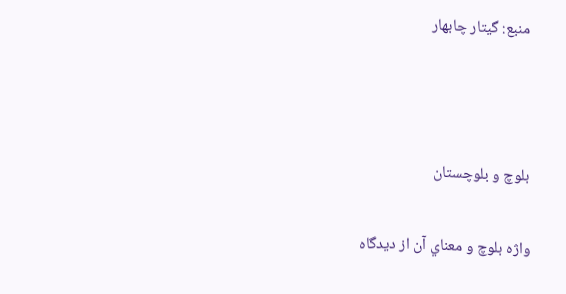منبع: گيتار چابهار



بلوچ و بلوچستان

واژه بلوچ و معناي آن از ديدگاه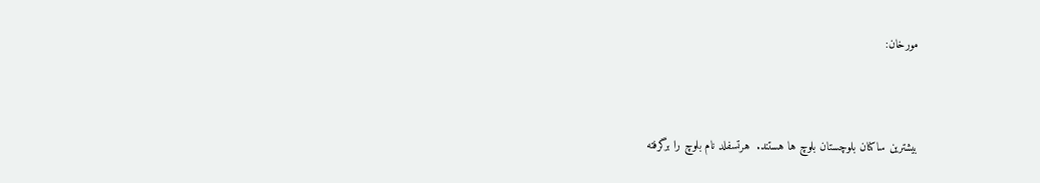مورخان:



بیشترین ساکنان بلوچستان بلوچ ها هستند.  هرتسفلد نام بلوچ را برگرفته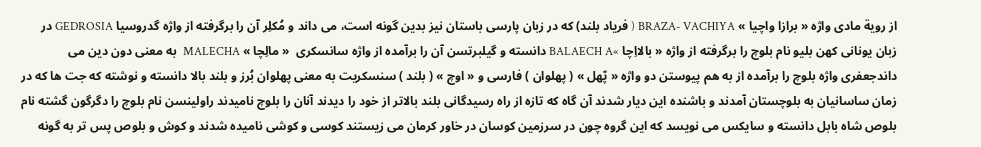از رویة مادی واژه « برازا واچیا » BRAZA- VACHIYA ( فریاد بلند) که در زبان پارسی باستان نیز بدین گونه است، می داند و مُکلِر آن را برگرفته از واژه گدروسیا GEDROSIA در زبان یونانی کهن بلیو نام بلوچ را برگرفته از واژه « بالااِچا »BALAECH A دانسته و گیلبرتسن آن را برآمده از واژه سانسکری  « مالِچا » MALECHA  به معنی دون دین می داندجعفری واژه بلوچ را برآمده از به هم پیوستن دو واژه « پّهل » ( پهلوان ) فارسی و « اوچ » ( بلند ) سنسکریت به معنی پهلوان بُرز و بلند بالا دانسته و نوشته که جت ها که در زمان ساسانیان به بلوچستان آمدند و باشنده این دیار شدند آن گاه که تازه از راه رسیدگانی بلند بالاتر از خود را دیدند آنان را بلوچ نامیدند راولینسن نام بلوچ را دگرگون گشته نام بلوص شاه بابل دانسته و سایکس می نویسد که این گروه چون در سرزمین کوسان در خاور کرمان می زیستند کوسی و کوشی نامیده شدند و کوش و بلوص پس تر به گونه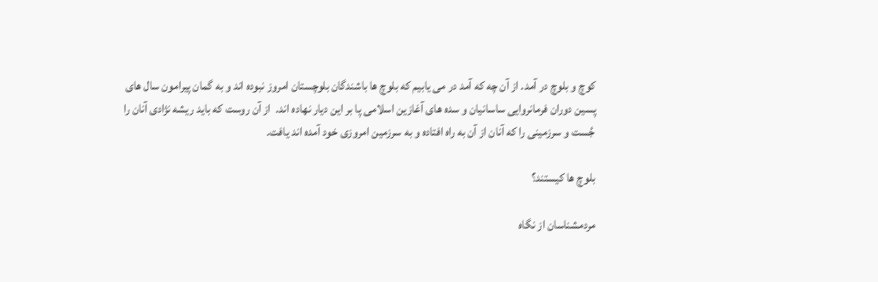کوچ و بلوچ در آمد. از آن چه که آمد در می یابیم که بلوچ ها باشندگان بلوچستان امروز نبوده اند و به گمان پیرامون سال های پسین دوران فرمانروایی ساسانیان و سده های آغازین اسلامی پا بر این دیار نهاده اند.  از آن روست که باید ریشه نژادی آنان را جُست و سرزمینی را که آنان از آن به راه افتاده و به سرزمین امروزی خود آمده اند یافت.

بلوچ ها کیستند؟

مردمشناسان از نگاه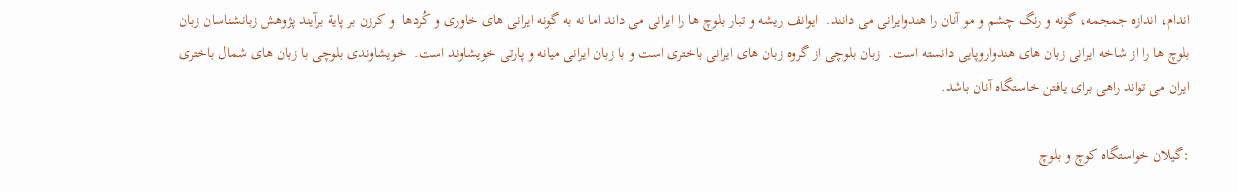اندام، اندازه جمجمه، گونه و رنگ چشم و مو آنان را هندوایرانی می دانند.  ایوانف ریشه و تبار بلوچ ها را ایرانی می داند اما نه به گونه ایرانی های خاوری و کُردها  و کرزن بر پایة برآیند پژوهش زبانشناسان زبان بلوچ ها را از شاخه ایرانی زبان های هندواروپایی دانسته است.  زبان بلوچی از گروه زبان های ایرانی باختری است و با زبان ایرانی میانه و پارتی خویشاوند است.  خویشاوندی بلوچی با زبان های شمال باختری ایران می تواند راهی برای یافتن خاستگاه آنان باشد.

:گيلان خواستگاه كوچ و بلوچ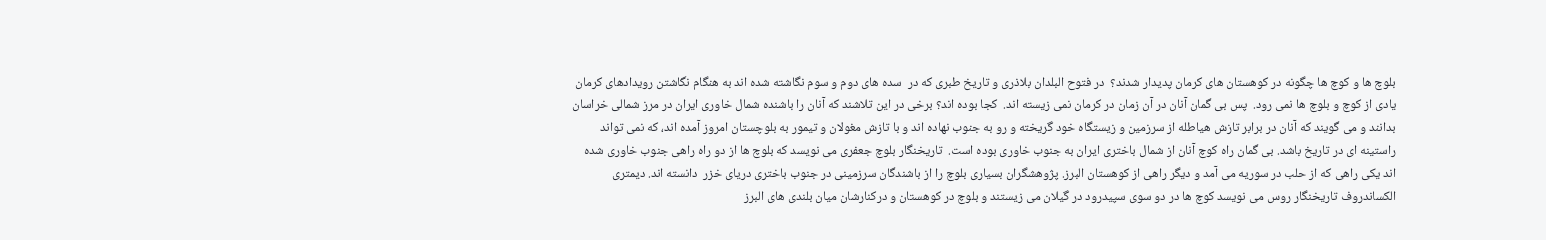بلوچ ها و کوچ ها چگونه در کوهستان های کرمان پدیدار شدند؟  در فتوح البلدان بلاذری و تاریخ طبری که در  سده های دوم و سوم نگاشته شده اند به هنگام نگاشتن رویدادهای کرمان یادی از کوچ و بلوچ ها نمی رود.  پس بی گمان آنان در آن زمان در کرمان نمی زیسته اند.  کجا بوده اند؟ برخی در این تلاشند که آنان را باشنده شمال خاوری ایران در مرز شمالی خراسان بدانند و می گویند که آنان در برابر تازش هیاطله از سرزمین و زیستگاه خود گریخته و رو به جنوب نهاده اند و با تازش مغولان و تیمور به بلوچستان امروز آمده اند، که نمی تواند راستینه ای در تاریخ باشد. بی گمان راه کوچ آنان از شمال باختری ایران به جنوب خاوری بوده است.  تاریخنگار بلوچ جعفری می نویسد که بلوچ ها از دو راه راهی جنوب خاوری شده اند یکی راهی که از حلب در سوریه می آمد و دیگر راهی از کوهستان البرز. پژوهشگران بسیاری بلوچ را از باشندگان سرزمینی در جنوب باختری دریای خزر  دانسته اند. دیمتری الکساندروف تاریخنگار روس می نویسد کوچ ها در دو سوی سپیدرود در گیلان می زیستند و بلوچ در کوهستان و درکنارشان میان بلندی های البرز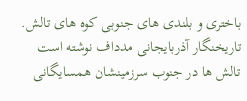باختری و بلندی های جنوبی کوه های تالش.  تاریخنگار آذربایجانی مدداف نوشته است تالش ها در جنوب سرزمینشان همسایگانی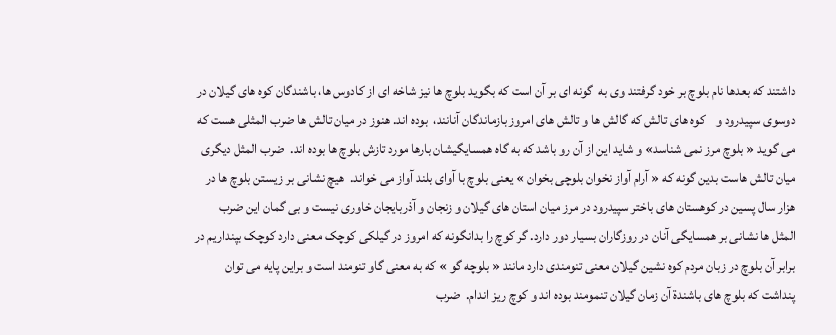داشتند که بعدها نام بلوچ بر خود گرفتند وی به  گونه ای بر آن است که بگوید بلوچ ها نیز شاخه ای از کادوس ها، باشندگان کوه های گیلان در دوسوی سپیدرود و    کوه های تالش که گالش ها و تالش های امروز بازماندگان آنانند،  بوده اند. هنوز در میان تالش ها ضرب المثلی هست که می گوید « بلوچ مرز نمی شناسد» و شاید این از آن رو باشد که به گاه همسایگیشان بارها مورد تازش بلوچ ها بوده اند.  ضرب المثل دیگری میان تالش هاست بدین گونه که « آرام آواز نخوان بلوچی بخوان » یعنی بلوچ با آوای بلند آواز می خواند.  هیچ نشانی بر زیستن بلوچ ها در هزار سال پسین در کوهستان های باختر سپیدرود در مرز میان استان های گیلان و زنجان و آذربایجان خاوری نیست و بی گمان این ضرب المثل ها نشانی بر همسایگی آنان در روزگاران بسیار دور دارد. گر کوچ را بدانگونه که امروز در گیلکی کوچک معنی دارد کوچک بپنداریم در برابر آن بلوچ در زبان مردم کوه نشین گیلان معنی تنومندی دارد مانند « بلوچه گو » که به معنی گاو تنومند است و براین پایه می توان پنداشت که بلوچ های باشندة آن زمان گیلان تنمومند بوده اند و کوچ ریز اندام.  ضرب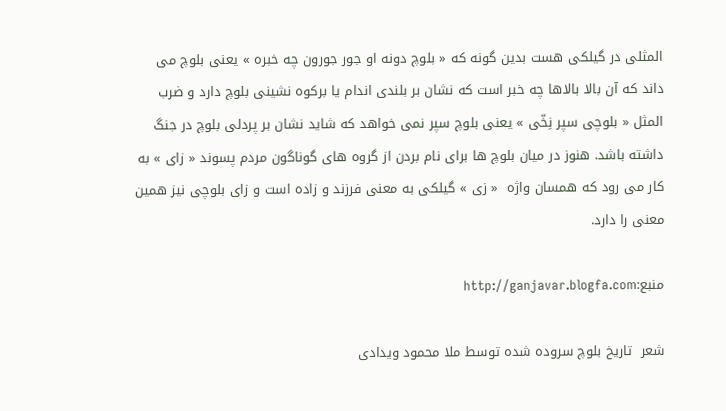المثلی در گیلکی هست بدین گونه که « بلوچ دونه او جور جورون چه خبره » یعنی بلوچ می داند که آن بالا بالاها چه خبر است که نشان بر بلندی اندام یا برکوه نشینی بلوچ دارد و ضرب المثل « بلوچی سپر نِخّی » یعنی بلوچ سپر نمی خواهد که شاید نشان بر پردلی بلوچ در جنگ داشته باشد. هنوز در میان بلوچ ها برای نام بردن از گروه های گوناگون مردم پسوند « زای » به کار می رود که همسان واژه  « زی » گیلکی به معنی فرزند و زاده است و زای بلوچی نیز همین معنی را دارد.

منبع:http://ganjavar.blogfa.com

شعر  تاریخ بلوچ سروده شده توسط ملا محمود ویدادی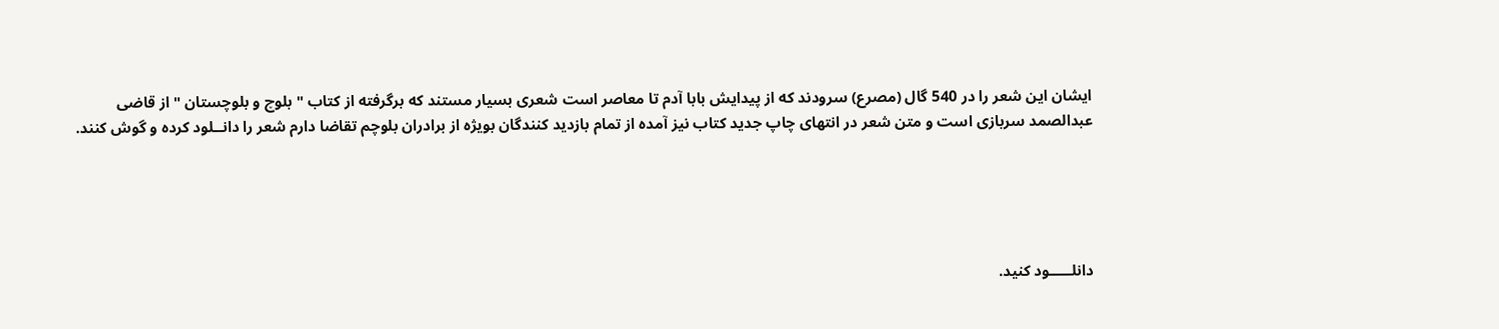ایشان این شعر را در 540 گال (مصرع) سرودند که از پیدایش بابا آدم تا معاصر است شعری بسیار مستند که برگرفته از کتاب " بلوچ و بلوچستان " از قاضی عبدالصمد سربازی است و متن شعر در انتهای چاپ جدید کتاب نیز آمده از تمام بازدید کنندگان بویژه از برادران بلوچم تقاضا دارم شعر را دانــلود کرده و گوش کنند.





دانلـــــود کنید.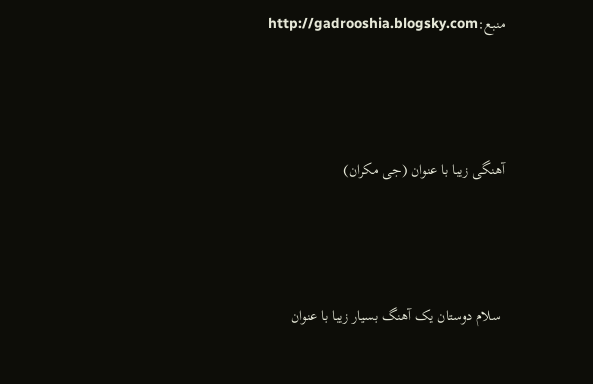منبع:http://gadrooshia.blogsky.com



آهنگی زیبا با عنوان (جی مکران)



 سلام دوستان یک آهنگ بسیار زیبا با عنوان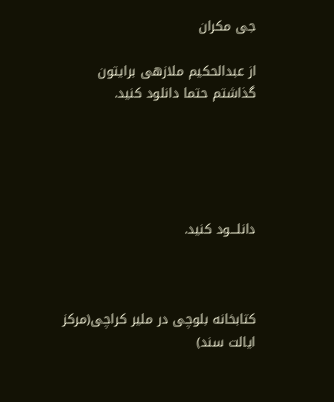جی مکران

از عبدالحکیم ملازهی برایتون گذاشتم حتما دانلود کنید.





دانلـــود کنید.



کتابخانه بلوچی در ملیر کراچی(مرکز ایالت سند)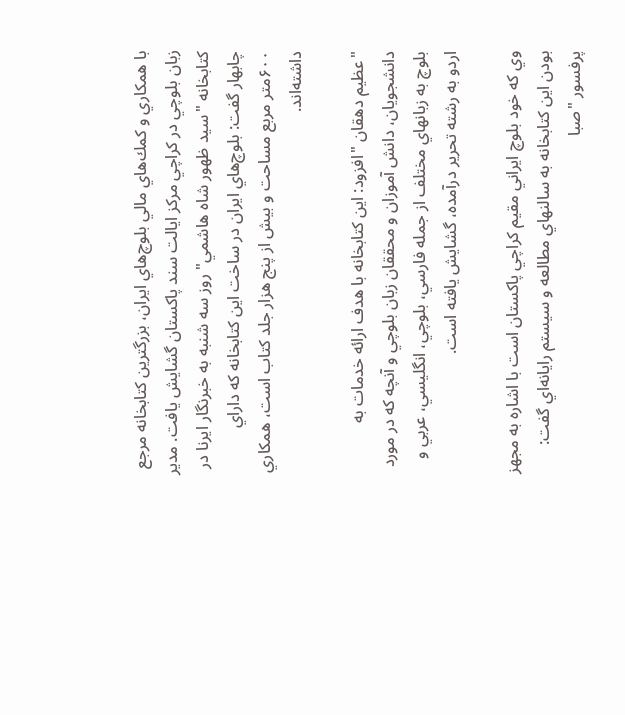با همكاري و كمك‌هاي مالي بلوچ‌هاي ايران، بزرگترين كتابخانه مرجع زبان بلوچي در كراچي مركز ايالت سند پاكستان گشايش يافت. مدير كتابخانه "سيد ظهور شاه هاشمي" روز سه شنبه به خبرنگار ايرنا در چابهار گفت: بلوچ‌هاي ايران در ساخت اين كتابخانه كه داراي  ۶۰۰متر مربع مساحت و بيش از پنج هزار جلد كتاب است، همكاري داشته‌اند.

"عظيم دهقان "افزود: اين كتابخانه با هدف ارائه خدمات به دانشجويان، دانش آموزان و محققان زبان بلوچي و آنچه كه در مورد بلوچ به زبانهاي مختلف از جمله فارسي، بلوچي، انگليسي، عربي و اردو به رشته تحرير درآمده، گشايش يافته است.

وي كه خود بلوچ ايراني مقيم كراچي پاكستان است با اشاره به مجهز بودن اين كتابخانه به سالنهاي مطالعه و سيستم رايانه‌اي گفت: پرفسور "صبا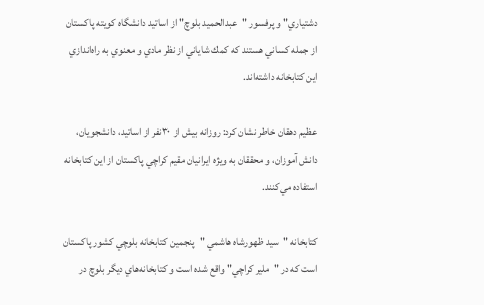دشتياري" و پرفسور "عبدالحميد بلوچ" از اساتيد دانشگاه كويته پاكستان از جمله كساني هستند كه كمك شاياني از نظر مادي و معنوي به راه‌اندازي اين كتابخانه داشته‌اند.

عظيم دهقان خاطر نشان كرد: روزانه بيش از  ۳۰نفر از اساتيد، دانشجويان، دانش آموزان، و محققان به ويژه ايرانيان مقيم كراچي پاكستان از اين كتابخانه استفاده مي‌كنند.

كتابخانه "سيد ظهورشاه هاشمي "پنجمين كتابخانه بلوچي كشور پاكستان است كه در "ملير كراچي" واقع شده است و كتابخانه‌هاي ديگر بلوچ در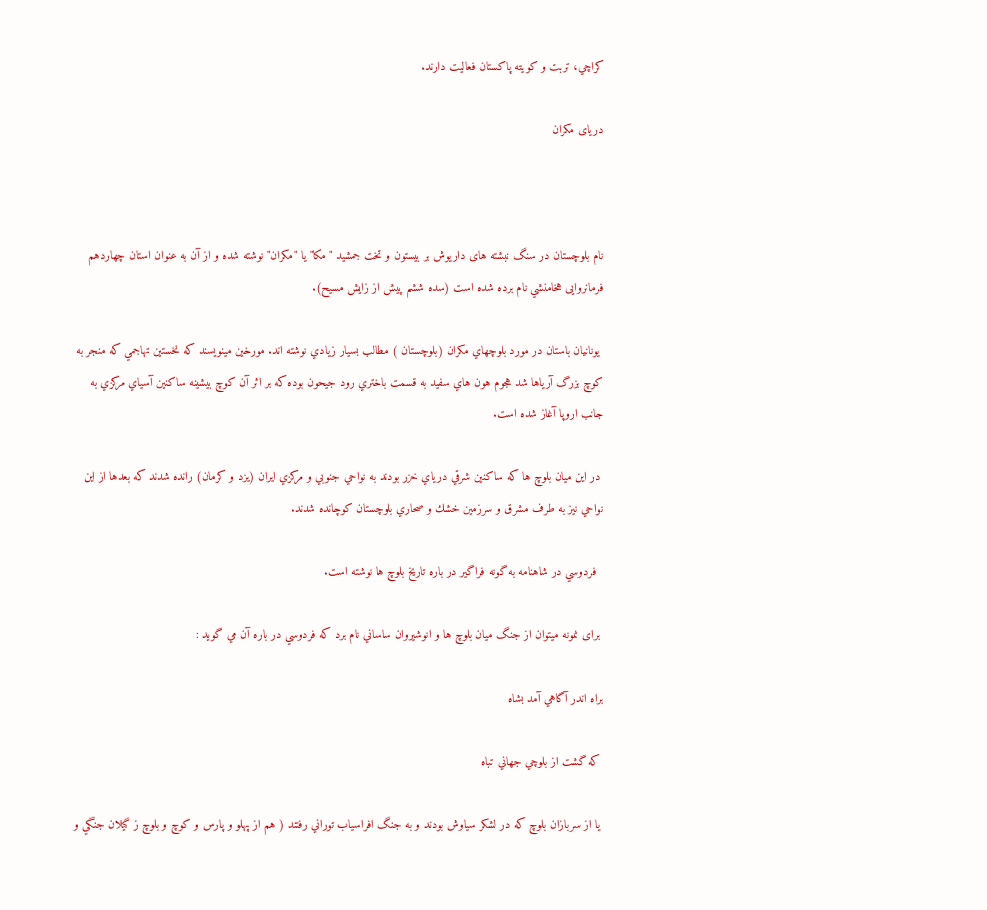كراچي، تربت و كويته پاكستان فعاليت دارند.

دریای مکران



نام بلوچستان در سنگ نبشته های داريوش بر بيستون و تخت جمشيد "مكا" يا "مكران" نوشته شده و از آن به عنوان استان چهاردهم فرمانروايی هخامنشي نام برده شده است (سده ششم پيش از زايش مسيح).

 يونانيان باستان در مورد بلوچهاي مكران (بلوچستان ) مطالب بسيار زيادي نوشته اند. مورخين مينويسند كه نخستين تهاجمي كه منجر به كوچ بزرگ آرياها شد هجوم هون هاي سفيد به قسمت باختري رود جيحون بوده كه بر اثر آن كوچ بيشينه ساكنين آسياي مركزي به جانب اروپا آغاز شده است.

 در اين ميان بلوچ ها كه ساكنين شرقي درياي خزر بودند به نواحي جنوبي و مركزي ايران (يزد و كرمان) رانده شدند كه بعدها از اين نواحي نيز به طرف مشرق و سرزمين خشك و صحاري بلوچستان كوچانده شدند.

  فردوسي در شاهنامه به گونه فراگير در باره تاريخ بلوچ ها نوشته است.

 برای نمونه ميتوان از جنگ ميان بلوچ ها و انوشيروان ساساني نام برد كه فردوسي در باره آن مي گويد :

براه اندر آگاهي آمد بشاه

 كه گشت از بلوچي جهاني تباه

 يا از سربازان بلوچ كه در لشكر سياوش بودند و به جنگ افراسياب توراني رفتند ( هم از پهلو و پارس و كوچ و بلوچ ز گيلان جنگي و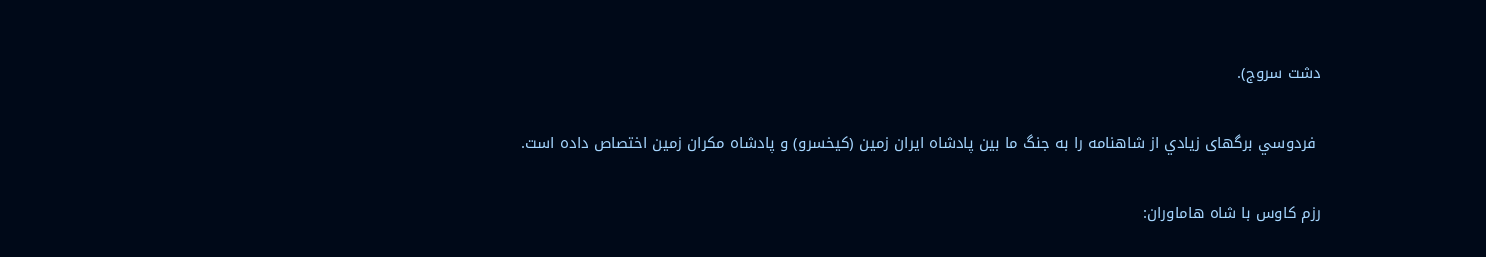دشت سروج).

 فردوسي برگهای زيادي از شاهنامه را به جنگ ما بين پادشاه ايران زمين (كيخسرو) و پادشاه مكران زمين اختصاص داده است.

رزم كاوس با شاه هاماوران: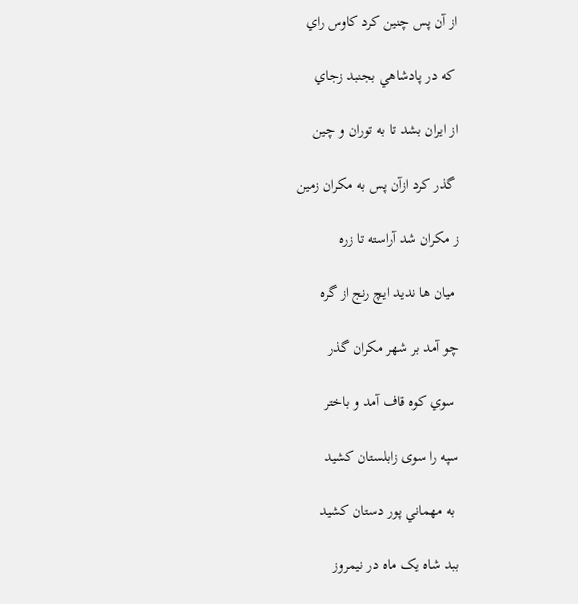از آن پس چنين كرد كاوس راي

 كه در پادشاهي بجنبد زجاي

از ايران بشد تا به توران و چين

 گذر كرد ازآن پس به مكران زمين

ز مكران شد آراسته تا زره

 ميان ها نديد ايچ رنج از گره

چو آمد بر شهر مكران گذر

 سوي كوه قاف آمد و باختر

سپه را سوی زابلستان کشيد

 به مهماني پور دستان كشيد

ببد شاه يک ماه در نيمروز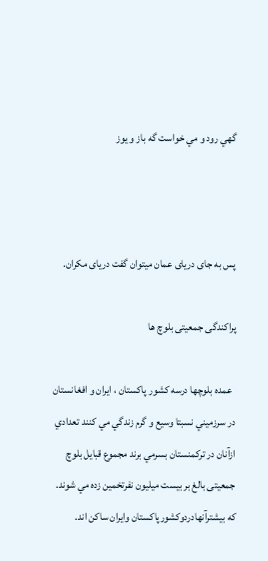گهي رود و مي خواست گه باز و يوز



پس به جای دريای عمان ميتوان گفت دريای مکران.

پراکندگی جمعیتی بلوچ ها

  عمده بلوچها درسه کشور پاكستان ، ايران و افغانستان در سرزميني نسبتا وسيع و گرم زندگي مي كنند تعدادي ازآنان در تركمنستان بسرمي برند مجموع قبايل بلوچ جمعیتی بالغ بر بیست ميليون نفرتخمين زده مي شوند. که بیشترآنهادردوکشورپاکستان وایران ساکن اند.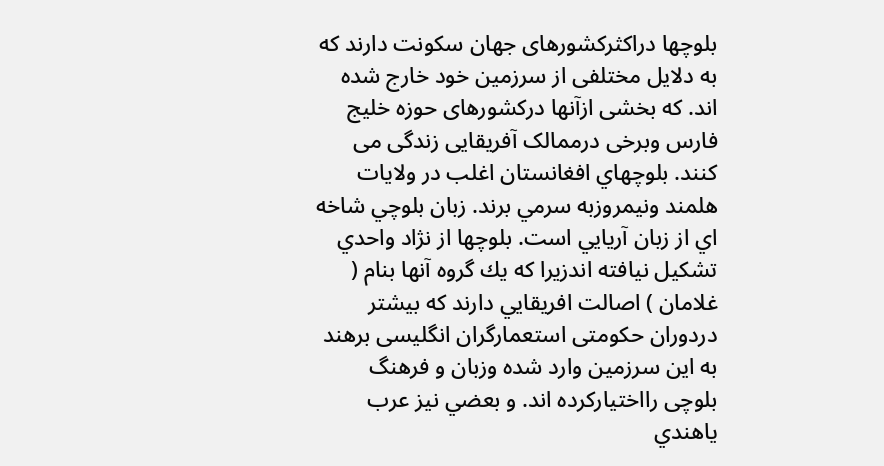بلوچها دراکثرکشورهای جهان سکونت دارند که به دلایل مختلفی از سرزمین خود خارج شده اند. که بخشی ازآنها درکشورهای حوزه خليج فارس وبرخی درممالک آفریقایی زندگی می کنند. بلوچهاي افغانستان اغلب در ولايات هلمند ونيمروزبه سرمي برند. زبان بلوچي شاخه اي از زبان آريايي است. بلوچها از نژاد واحدي تشكيل نيافته اندزيرا كه يك گروه آنها بنام ( غلامان ) اصالت افريقايي دارند که بیشتر دردوران حکومتی استعمارگران انگلیسی برهند به این سرزمین وارد شده وزبان و فرهنگ بلوچی رااختیارکرده اند. و بعضي نيز عرب یاهندي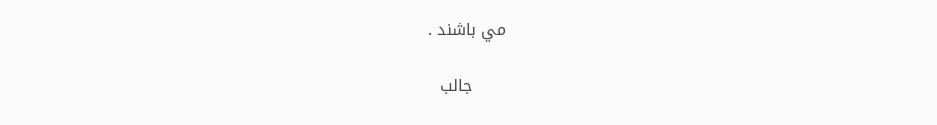مي باشند .

      جالب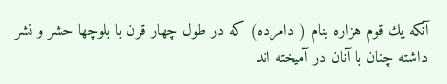آنكه يك قوم هزاره بنام ( دامرده) كه در طول چهار قرن با بلوچها حشر و نشر داشته چنان با آنان در آميخته اند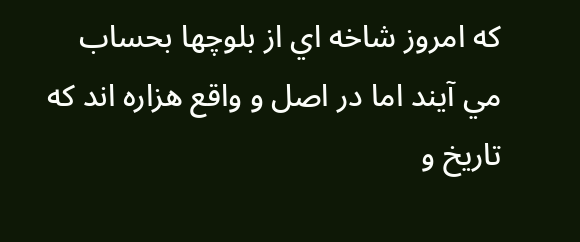كه امروز شاخه اي از بلوچها بحساب مي آيند اما در اصل و واقع هزاره اند كه تاريخ و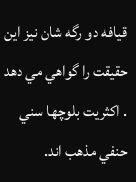قيافه دو رگه شان نيز اين حقيقت را گواهي مي دهد . اکثریت بلوچها سني حنفي مذهب اند.